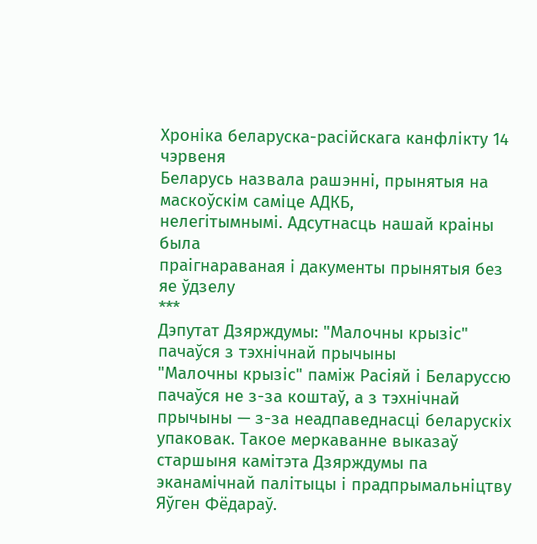Хроніка беларуска-расійскага канфлікту 14 чэрвеня
Беларусь назвала рашэнні, прынятыя на маскоўскім саміце АДКБ,
нелегітымнымі. Адсутнасць нашай краіны была
праігнараваная і дакументы прынятыя без яе ўдзелу
***
Дэпутат Дзярждумы: "Малочны крызіс" пачаўся з тэхнічнай прычыны
"Малочны крызіс" паміж Расіяй і Беларуссю пачаўся не з-за коштаў, а з тэхнічнай прычыны — з-за неадпаведнасці беларускіх упаковак. Такое меркаванне выказаў старшыня камітэта Дзярждумы па эканамічнай палітыцы і прадпрымальніцтву Яўген Фёдараў.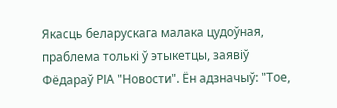Якасць беларускага малака цудоўная, праблема толькі ў этыкетцы, заявіў Фёдараў РІА "Новости". Ён адзначыў: "Тое,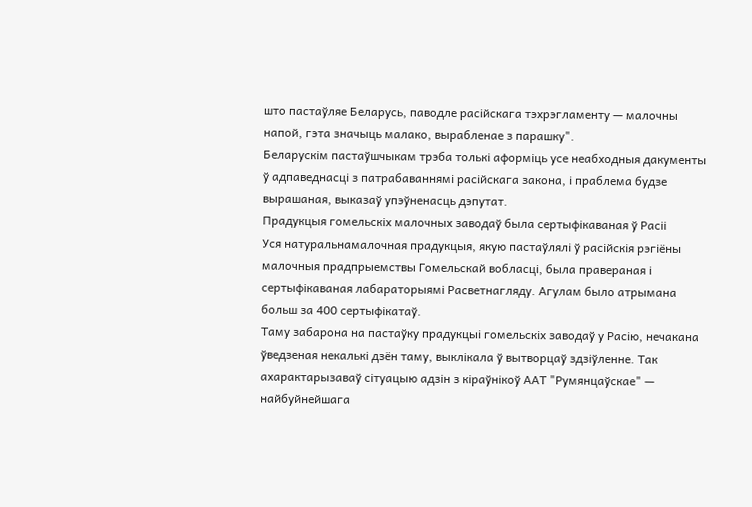што пастаўляе Беларусь, паводле расійскага тэхрэгламенту — малочны напой, гэта значыць малако, вырабленае з парашку".
Беларускім пастаўшчыкам трэба толькі аформіць усе неабходныя дакументы ў адпаведнасці з патрабаваннямі расійскага закона, і праблема будзе вырашаная, выказаў упэўненасць дэпутат.
Прадукцыя гомельскіх малочных заводаў была сертыфікаваная ў Расіі
Уся натуральнамалочная прадукцыя, якую пастаўлялі ў расійскія рэгіёны малочныя прадпрыемствы Гомельскай вобласці, была правераная і сертыфікаваная лабараторыямі Расветнагляду. Агулам было атрымана больш за 400 сертыфікатаў.
Таму забарона на пастаўку прадукцыі гомельскіх заводаў у Расію, нечакана ўведзеная некалькі дзён таму, выклікала ў вытворцаў здзіўленне. Так ахарактарызаваў сітуацыю адзін з кіраўнікоў ААТ "Румянцаўскае" — найбуйнейшага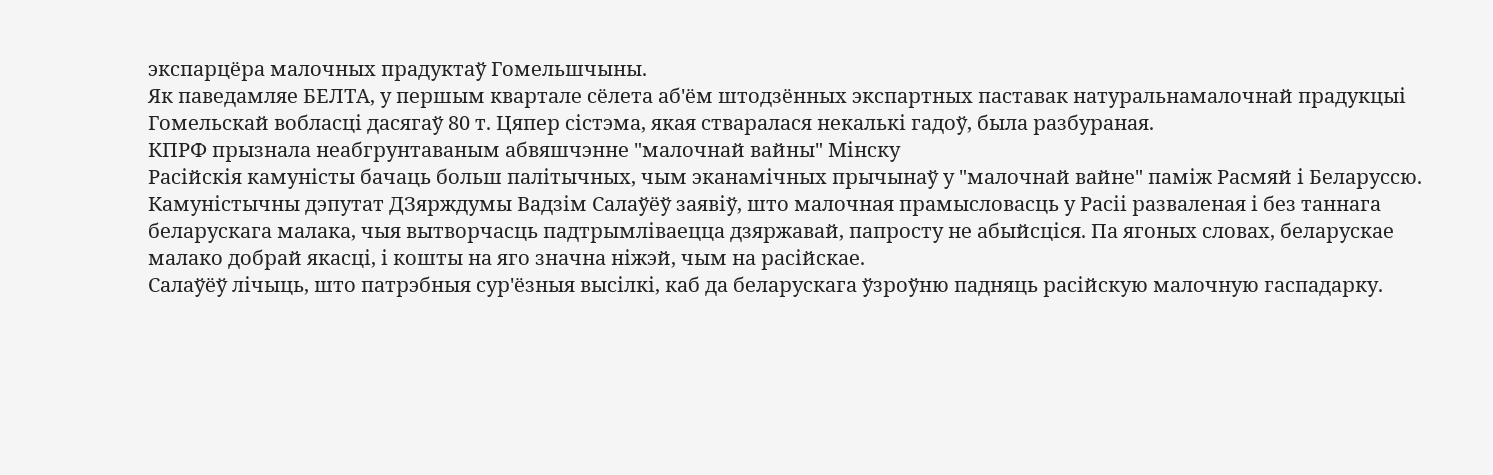экспарцёра малочных прадуктаў Гомельшчыны.
Як паведамляе БЕЛТА, у першым квартале сёлета аб'ём штодзённых экспартных паставак натуральнамалочнай прадукцыі Гомельскай вобласці дасягаў 80 т. Цяпер сістэма, якая стваралася некалькі гадоў, была разбураная.
КПРФ прызнала неабгрунтаваным абвяшчэнне "малочнай вайны" Мінску
Расійскія камуністы бачаць больш палітычных, чым эканамічных прычынаў у "малочнай вайне" паміж Расмяй і Беларуссю. Камуністычны дэпутат ДЗярждумы Вадзім Салаўёў заявіў, што малочная прамысловасць у Расіі разваленая і без таннага беларускага малака, чыя вытворчасць падтрымліваецца дзяржавай, папросту не абыйсціся. Па ягоных словах, беларускае малако добрай якасці, і кошты на яго значна ніжэй, чым на расійскае.
Салаўёў лічыць, што патрэбныя сур'ёзныя высілкі, каб да беларускага ўзроўню падняць расійскую малочную гаспадарку.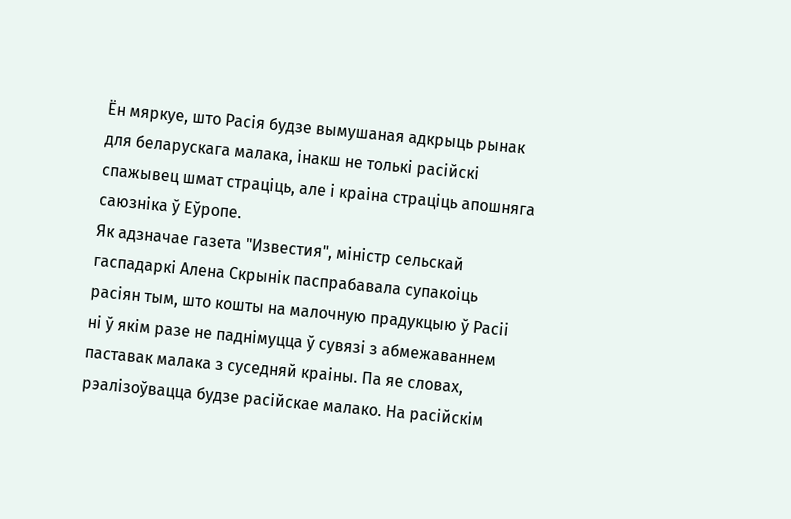Ён мяркуе, што Расія будзе вымушаная адкрыць рынак для беларускага малака, інакш не толькі расійскі спажывец шмат страціць, але і краіна страціць апошняга саюзніка ў Еўропе.
Як адзначае газета "Известия", міністр сельскай гаспадаркі Алена Скрынік паспрабавала супакоіць расіян тым, што кошты на малочную прадукцыю ў Расіі ні ў якім разе не паднімуцца ў сувязі з абмежаваннем паставак малака з суседняй краіны. Па яе словах, рэалізоўвацца будзе расійскае малако. На расійскім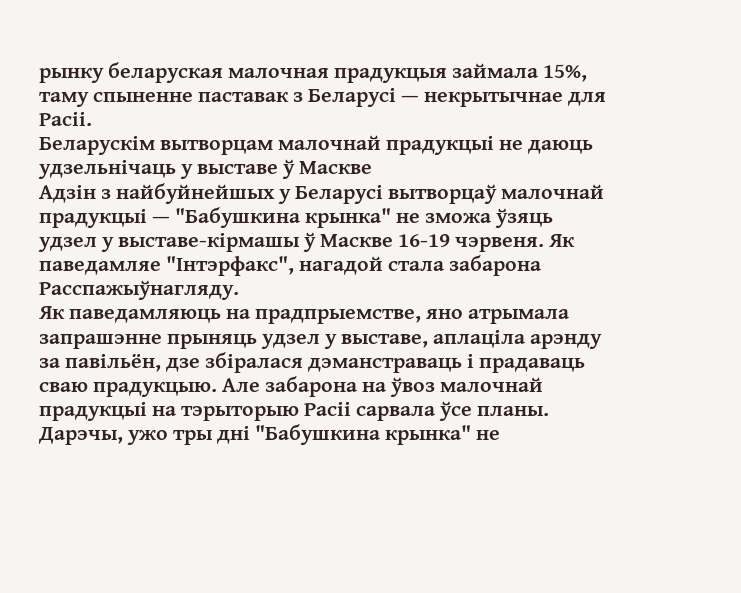рынку беларуская малочная прадукцыя займала 15%, таму спыненне паставак з Беларусі — некрытычнае для Расіі.
Беларускім вытворцам малочнай прадукцыі не даюць удзельнічаць у выставе ў Маскве
Адзін з найбуйнейшых у Беларусі вытворцаў малочнай прадукцыі — "Бабушкина крынка" не зможа ўзяць удзел у выставе-кірмашы ў Маскве 16-19 чэрвеня. Як паведамляе "Інтэрфакс", нагадой стала забарона Расспажыўнагляду.
Як паведамляюць на прадпрыемстве, яно атрымала запрашэнне прыняць удзел у выставе, аплаціла арэнду за павільён, дзе збіралася дэманстраваць і прадаваць сваю прадукцыю. Але забарона на ўвоз малочнай прадукцыі на тэрыторыю Расіі сарвала ўсе планы.
Дарэчы, ужо тры дні "Бабушкина крынка" не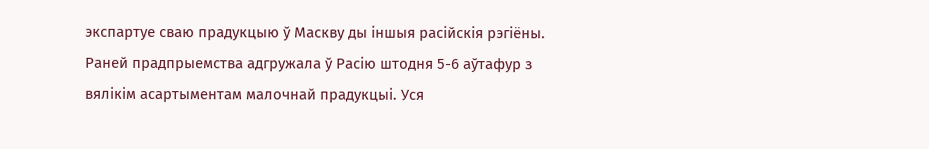экспартуе сваю прадукцыю ў Маскву ды іншыя расійскія рэгіёны. Раней прадпрыемства адгружала ў Расію штодня 5-6 аўтафур з вялікім асартыментам малочнай прадукцыі. Уся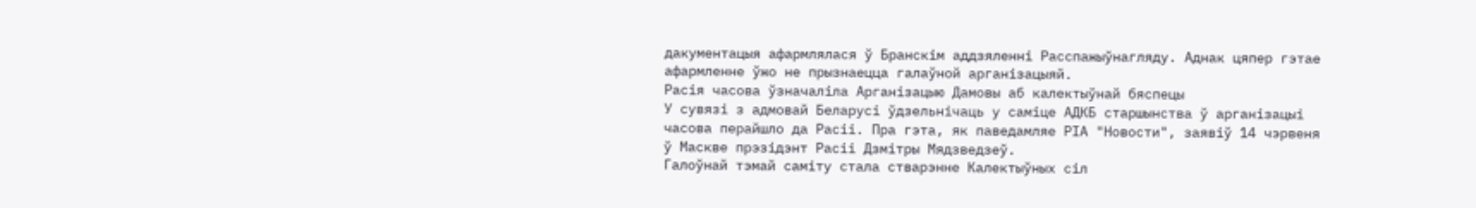дакументацыя афармлялася ў Бранскім аддзяленні Расспажыўнагляду. Аднак цяпер гэтае афармленне ўжо не прызнаецца галаўной арганізацыяй.
Расія часова ўзначаліла Арганізацыю Дамовы аб калектыўнай бяспецы
У сувязі з адмовай Беларусі ўдзельнічаць у саміце АДКБ старшынства ў арганізацыі часова перайшло да Расіі. Пра гэта, як паведамляе РІА "Новости", заявіў 14 чэрвеня ў Маскве прэзідэнт Расіі Дзмітры Мядзведзеў.
Галоўнай тэмай саміту стала стварэнне Калектыўных сіл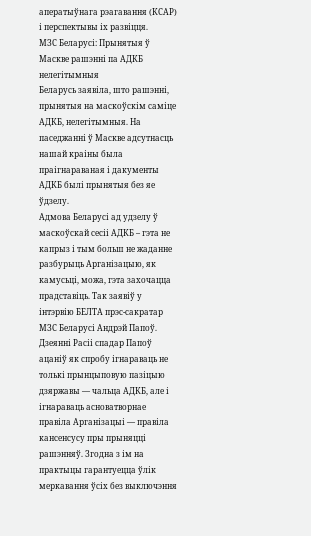аператыўнага рэагавання (КСАР) і перспектывы іх развіцця.
МЗС Беларусі: Прынятыя ў Маскве рашэнні па АДКБ нелегітымныя
Беларусь заявіла, што рашэнні, прынятыя на маскоўскім саміце АДКБ, нелегітымныя. На паседжанні ў Маскве адсутнасць нашай краіны была праігнараваная і дакументы АДКБ былі прынятыя без яе ўдзелу.
Адмова Беларусі ад удзелу ў маскоўскай сесіі АДКБ – гэта не капрыз і тым больш не жаданне разбурыць Арганізацыю, як камусьці, можа, гэта захочацца прадставіць. Так заявіў у інтэрвію БЕЛТА прэс-сакратар МЗС Беларусі Андрэй Папоў.
Дзеянні Расіі спадар Папоў ацаніў як спробу ігнараваць не толькі прынцыповую пазіцыю дзяржавы — чальца АДКБ, але і ігнараваць асноватворнае правіла Арганізацыі — правіла кансенсусу пры прыняцці рашэнняў. Згодна з ім на практыцы гарантуецца ўлік меркавання ўсіх без выключэння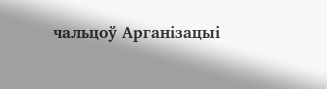чальцоў Арганізацыі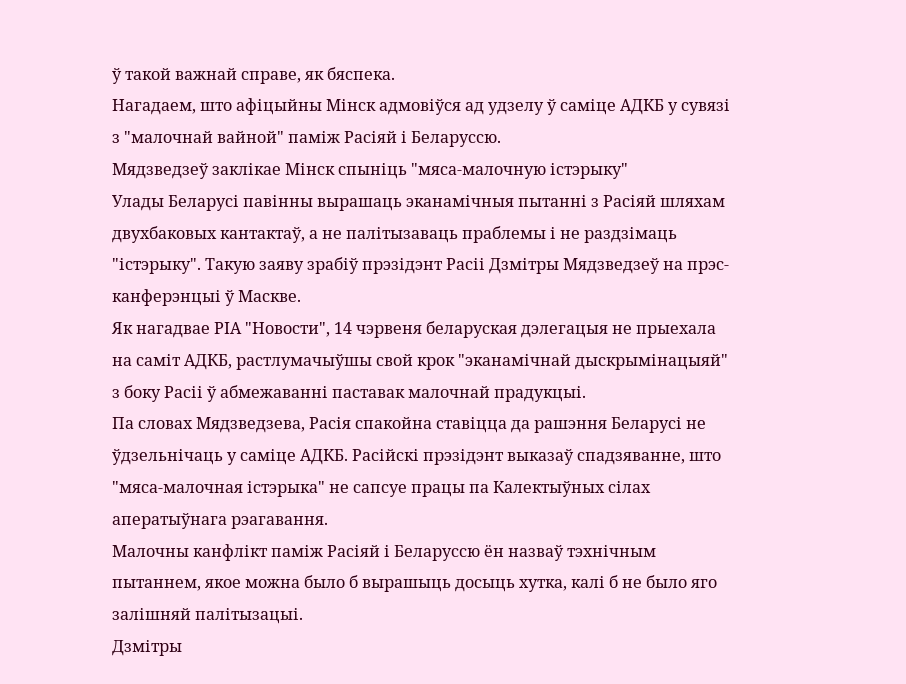ў такой важнай справе, як бяспека.
Нагадаем, што афіцыйны Мінск адмовіўся ад удзелу ў саміце АДКБ у сувязі з "малочнай вайной" паміж Расіяй і Беларуссю.
Мядзведзеў заклікае Мінск спыніць "мяса-малочную істэрыку"
Улады Беларусі павінны вырашаць эканамічныя пытанні з Расіяй шляхам двухбаковых кантактаў, а не палітызаваць праблемы і не раздзімаць "істэрыку". Такую заяву зрабіў прэзідэнт Расіі Дзмітры Мядзведзеў на прэс-канферэнцыі ў Маскве.
Як нагадвае РІА "Новости", 14 чэрвеня беларуская дэлегацыя не прыехала на саміт АДКБ, растлумачыўшы свой крок "эканамічнай дыскрымінацыяй" з боку Расіі ў абмежаванні паставак малочнай прадукцыі.
Па словах Мядзведзева, Расія спакойна ставіцца да рашэння Беларусі не ўдзельнічаць у саміце АДКБ. Расійскі прэзідэнт выказаў спадзяванне, што "мяса-малочная істэрыка" не сапсуе працы па Калектыўных сілах аператыўнага рэагавання.
Малочны канфлікт паміж Расіяй і Беларуссю ён назваў тэхнічным пытаннем, якое можна было б вырашыць досыць хутка, калі б не было яго залішняй палітызацыі.
Дзмітры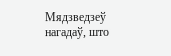Мядзведзеў нагадаў, што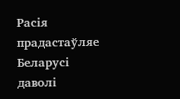Расія прадастаўляе Беларусі даволі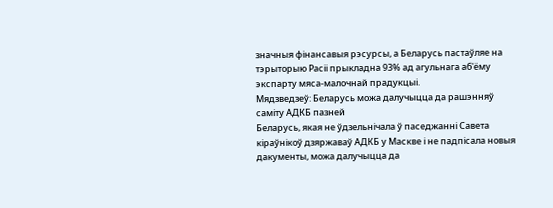значныя фінансавыя рэсурсы, а Беларусь пастаўляе на тэрыторыю Расіі прыкладна 93% ад агульнага аб'ёму экспарту мяса-малочнай прадукцыі.
Мядзведзеў: Беларусь можа далучыцца да рашэнняў саміту АДКБ пазней
Беларусь, якая не ўдзельнічала ў паседжанні Савета кіраўнікоў дзяржаваў АДКБ у Маскве і не падпісала новыя дакументы, можа далучыцца да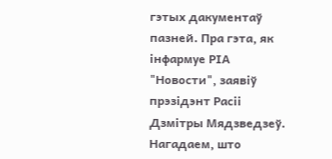гэтых дакументаў пазней. Пра гэта, як інфармуе РІА "Новости", заявіў прэзідэнт Расіі Дзмітры Мядзведзеў.
Нагадаем, што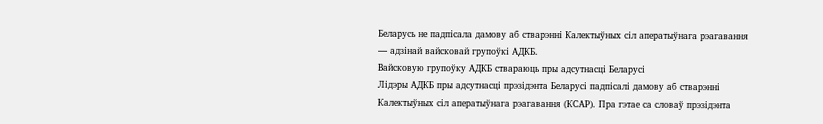Беларусь не падпісала дамову аб стварэнні Калектыўных сіл аператыўнага рэагавання — адзінай вайсковай групоўкі АДКБ.
Вайсковую групоўку АДКБ ствараюць пры адсутнасці Беларусі
Лідэры АДКБ пры адсутнасці прэзідэнта Беларусі падпісалі дамову аб стварэнні Калектыўных сіл аператыўнага рэагавання (КСАР). Пра гэтае са словаў прэзідэнта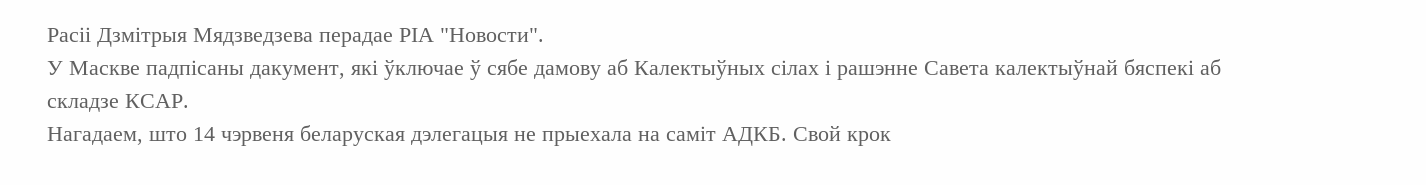Расіі Дзмітрыя Мядзведзева перадае РІА "Новости".
У Маскве падпісаны дакумент, які ўключае ў сябе дамову аб Калектыўных сілах і рашэнне Савета калектыўнай бяспекі аб складзе КСАР.
Нагадаем, што 14 чэрвеня беларуская дэлегацыя не прыехала на саміт АДКБ. Свой крок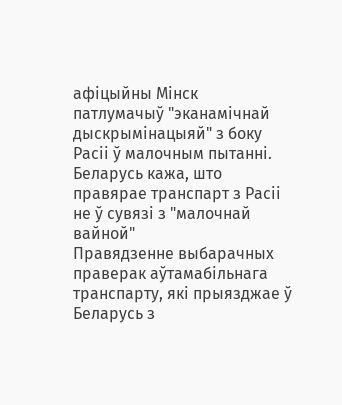афіцыйны Мінск патлумачыў "эканамічнай дыскрымінацыяй" з боку Расіі ў малочным пытанні.
Беларусь кажа, што правярае транспарт з Расіі не ў сувязі з "малочнай вайной"
Правядзенне выбарачных праверак аўтамабільнага транспарту, які прыязджае ў Беларусь з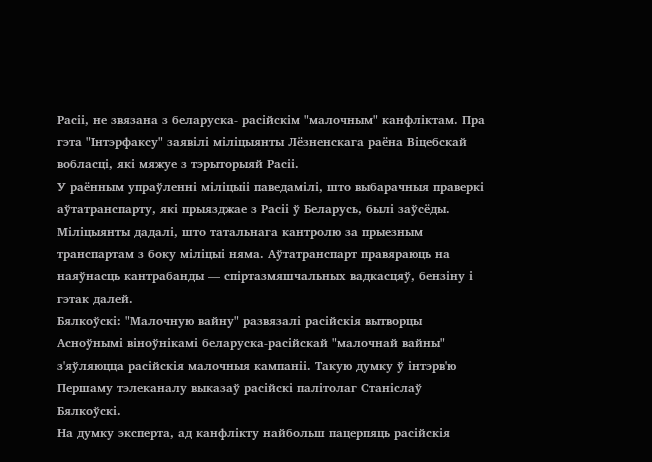Расіі, не звязана з беларуска- расійскім "малочным" канфліктам. Пра гэта "Інтэрфаксу" заявілі міліцыянты Лёзненскага раёна Віцебскай вобласці, які мяжуе з тэрыторыяй Расіі.
У раённым упраўленні міліцыіі паведамілі, што выбарачныя праверкі аўтатранспарту, які прыязджае з Расіі ў Беларусь, былі заўсёды. Міліцыянты дадалі, што татальнага кантролю за прыезным транспартам з боку міліцыі няма. Аўтатранспарт правяраюць на наяўнасць кантрабанды — спіртазмяшчальных вадкасцяў, бензіну і гэтак далей.
Бялкоўскі: "Малочную вайну" развязалі расійскія вытворцы
Асноўнымі віноўнікамі беларуска-расійскай "малочнай вайны" з'яўляюцца расійскія малочныя кампаніі. Такую думку ў інтэрв'ю Першаму тэлеканалу выказаў расійскі палітолаг Станіслаў Бялкоўскі.
На думку эксперта, ад канфлікту найбольш пацерпяць расійскія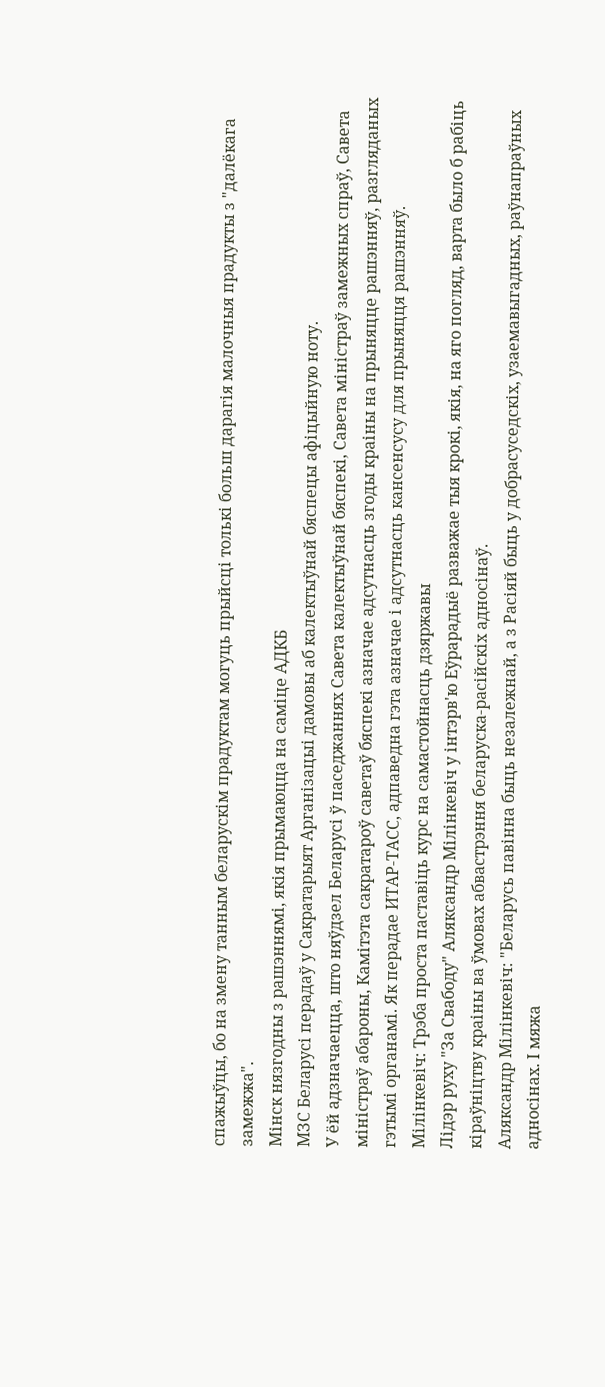спажыўцы, бо на змену танным беларускім прадуктам могуць прыйсці толькі больш дарагія малочныя прадукты з "далёкага замежжа".
Мінск нязгодны з рашэннямі, якія прымаюцца на саміце АДКБ
МЗС Беларусі перадаў у Сакратарыят Арганізацыі дамовы аб калектыўнай бяспецы афіцыйную ноту.
У ёй адзначаецца, што няўдзел Беларусі ў паседжаннях Савета калектыўнай бяспекі, Савета міністраў замежных спраў, Савета міністраў абароны, Камітэта сакратароў саветаў бяспекі азначае адсутнасць згоды краіны на прыняцце рашэнняў, разгляданых гэтымі органамі. Як перадае ИТАР-ТАСС, адпаведна гэта азначае і адсутнасць кансенсусу для прыняцця рашэнняў.
Мілінкевіч: Трэба проста паставіць курс на самастойнасць дзяржавы
Лідэр руху "За Свабоду" Аляксандр Мілінкевіч у інтэрв'ю Еўрарадыё разважае тыя крокі, якія, на яго погляд, варта было б рабіць кіраўніцтву краіны ва ўмовах абвастрэння беларуска-расійскіх адносінаў.
Аляксандр Мілінкевіч: "Беларусь павінна быць незалежнай, а з Расіяй быць у добрасуседскіх, узаемавыгадных, раўнапраўных адносінах. І мяжа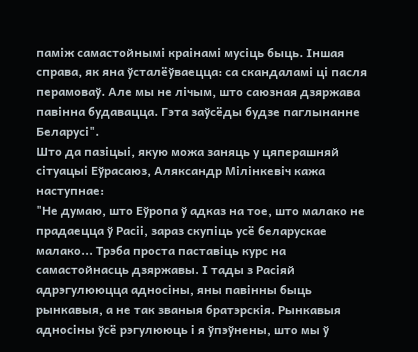паміж самастойнымі краінамі мусіць быць. Іншая справа, як яна ўсталёўваецца: са скандаламі ці пасля перамоваў. Але мы не лічым, што саюзная дзяржава павінна будавацца. Гэта заўсёды будзе паглынанне Беларусі".
Што да пазіцыі, якую можа заняць у цяперашняй сітуацыі Еўрасаюз, Аляксандр Мілінкевіч кажа наступнае:
"Не думаю, што Еўропа ў адказ на тое, што малако не прадаецца ў Расіі, зараз скупіць усё беларускае малако... Трэба проста паставіць курс на самастойнасць дзяржавы. І тады з Расіяй адрэгулююцца адносіны, яны павінны быць рынкавыя, а не так званыя братэрскія. Рынкавыя адносіны ўсё рэгулююць і я ўпэўнены, што мы ў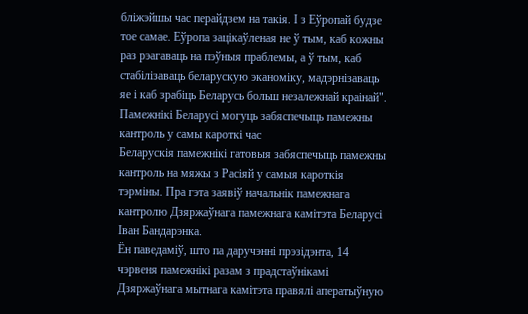бліжэйшы час перайдзем на такія. І з Еўропай будзе тое самае. Еўропа зацікаўленая не ў тым, каб кожны раз рэагаваць на пэўныя праблемы, а ў тым, каб стабілізаваць беларускую эканоміку, мадэрнізаваць яе і каб зрабіць Беларусь больш незалежнай краінай".
Памежнікі Беларусі могуць забяспечыць памежны кантроль у самы кароткі час
Беларускія памежнікі гатовыя забяспечыць памежны кантроль на мяжы з Расіяй у самыя кароткія тэрміны. Пра гэта заявіў начальнік памежнага кантролю Дзяржаўнага памежнага камітэта Беларусі Іван Бандарэнка.
Ён паведаміў, што па даручэнні прэзідэнта, 14 чэрвеня памежнікі разам з прадстаўнікамі Дзяржаўнага мытнага камітэта правялі аператыўную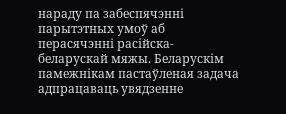нараду па забеспячэнні парытэтных умоў аб перасячэнні расійска-беларускай мяжы. Беларускім памежнікам пастаўленая задача адпрацаваць увядзенне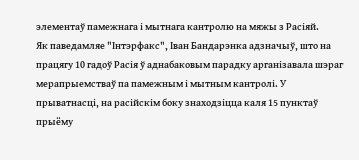элементаў памежнага і мытнага кантролю на мяжы з Расіяй.
Як паведамляе "Інтэрфакс", Іван Бандарэнка адзначыў, што на працягу 10 гадоў Расія ў аднабаковым парадку арганізавала шэраг мерапрыемстваў па памежным і мытным кантролі. У прыватнасці, на расійскім боку знаходзіцца каля 15 пунктаў прыёму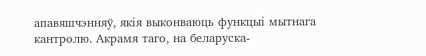апавяшчэнняў, якія выконваюць функцыі мытнага кантролю. Акрамя таго, на беларуска-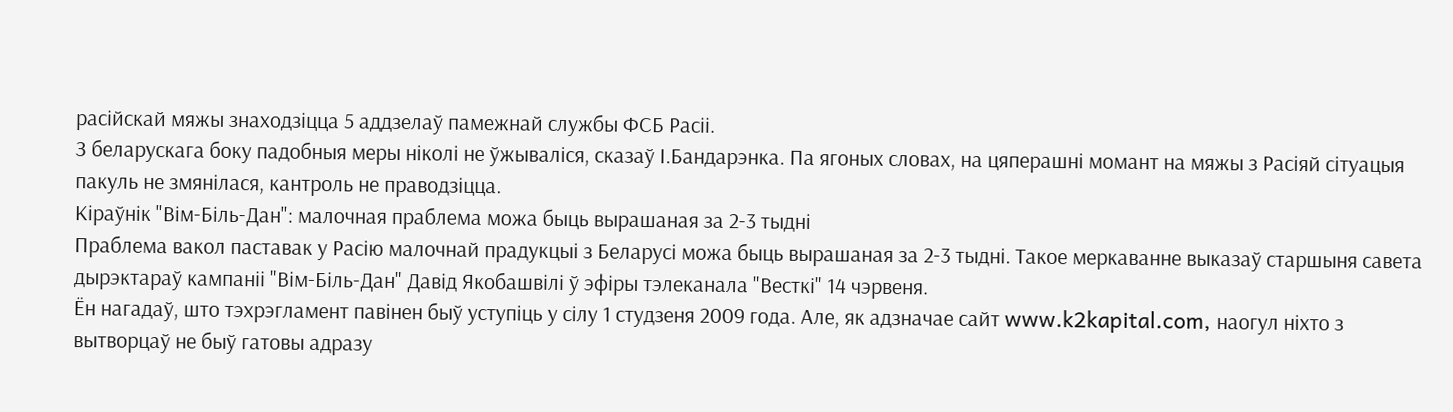расійскай мяжы знаходзіцца 5 аддзелаў памежнай службы ФСБ Расіі.
З беларускага боку падобныя меры ніколі не ўжываліся, сказаў І.Бандарэнка. Па ягоных словах, на цяперашні момант на мяжы з Расіяй сітуацыя пакуль не змянілася, кантроль не праводзіцца.
Кіраўнік "Вім-Біль-Дан": малочная праблема можа быць вырашаная за 2-3 тыдні
Праблема вакол паставак у Расію малочнай прадукцыі з Беларусі можа быць вырашаная за 2-3 тыдні. Такое меркаванне выказаў старшыня савета дырэктараў кампаніі "Вім-Біль-Дан" Давід Якобашвілі ў эфіры тэлеканала "Весткі" 14 чэрвеня.
Ён нагадаў, што тэхрэгламент павінен быў уступіць у сілу 1 студзеня 2009 года. Але, як адзначае сайт www.k2kapital.com, наогул ніхто з вытворцаў не быў гатовы адразу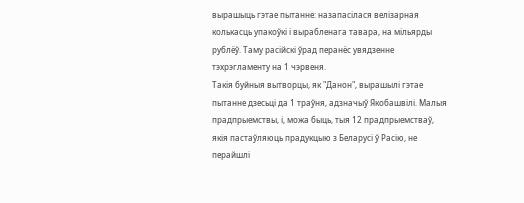вырашыць гэтае пытанне: назапасілася велізарная колькасць упакоўкі і вырабленага тавара, на мільярды рублёў. Таму расійскі ўрад перанёс увядзенне тэхрэгламенту на 1 чэрвеня.
Такія буйныя вытворцы, як "Данон", вырашылі гэтае пытанне дзесьці да 1 траўня, адзначыў Якобашвілі. Малыя прадпрыемствы, і, можа быць, тыя 12 прадпрыемстваў, якія пастаўляюць прадукцыю з Беларусі ў Расію, не перайшлі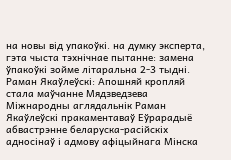на новы від упакоўкі. на думку эксперта, гэта чыста тэхнічнае пытанне: замена ўпакоўкі зойме літаральна 2-3 тыдні.
Раман Якаўлеўскі: Апошняй кропляй стала маўчанне Мядзведзева
Міжнародны аглядальнік Раман Якаўлеўскі пракаментаваў Еўрарадыё абвастрэнне беларуска-расійскіх адносінаў і адмову афіцыйнага Мінска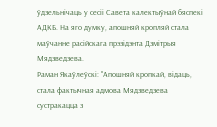ўдзельнічаць у сесіі Савета калектыўнай бяспекі АДКБ. На яго думку, апошняй кропляй стала маўчанне расійскага прэзідэнта Дзмітрыя Мядзведзева.
Раман Якаўлеўскі: "Апошняй кропкай, відаць, стала фактычная адмова Мядзведзева сустракацца з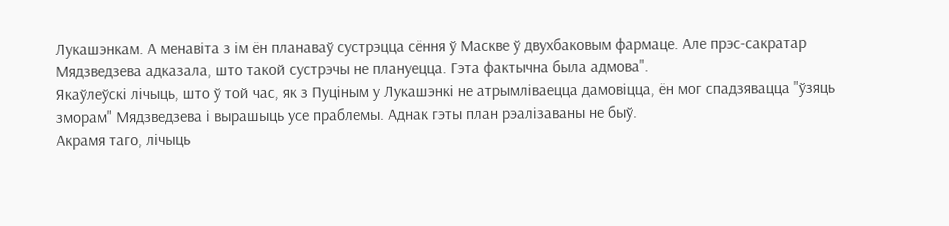Лукашэнкам. А менавіта з ім ён планаваў сустрэцца сёння ў Маскве ў двухбаковым фармаце. Але прэс-сакратар Мядзведзева адказала, што такой сустрэчы не плануецца. Гэта фактычна была адмова".
Якаўлеўскі лічыць, што ў той час, як з Пуціным у Лукашэнкі не атрымліваецца дамовіцца, ён мог спадзявацца "ўзяць зморам" Мядзведзева і вырашыць усе праблемы. Аднак гэты план рэалізаваны не быў.
Акрамя таго, лічыць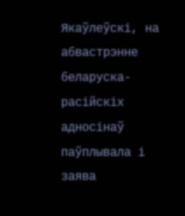Якаўлеўскі, на абвастрэнне беларуска-расійскіх адносінаў паўплывала і заява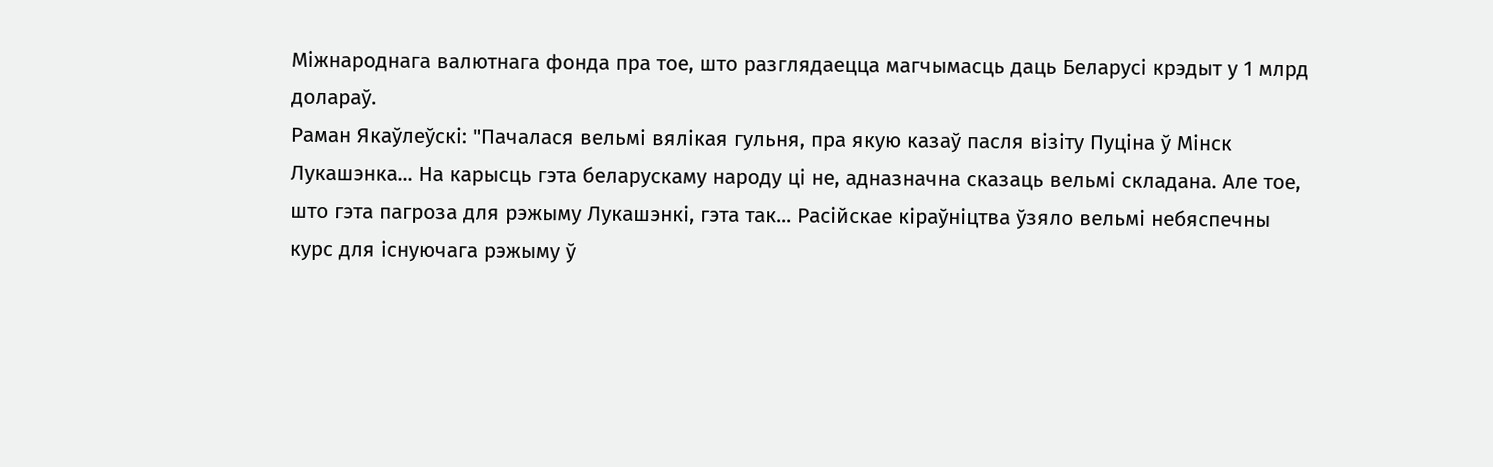Міжнароднага валютнага фонда пра тое, што разглядаецца магчымасць даць Беларусі крэдыт у 1 млрд долараў.
Раман Якаўлеўскі: "Пачалася вельмі вялікая гульня, пра якую казаў пасля візіту Пуціна ў Мінск Лукашэнка... На карысць гэта беларускаму народу ці не, адназначна сказаць вельмі складана. Але тое, што гэта пагроза для рэжыму Лукашэнкі, гэта так... Расійскае кіраўніцтва ўзяло вельмі небяспечны курс для існуючага рэжыму ў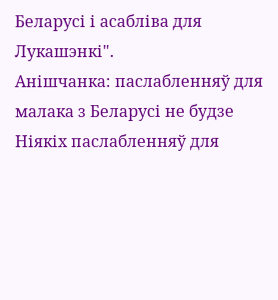Беларусі і асабліва для Лукашэнкі".
Анішчанка: паслабленняў для малака з Беларусі не будзе
Ніякіх паслабленняў для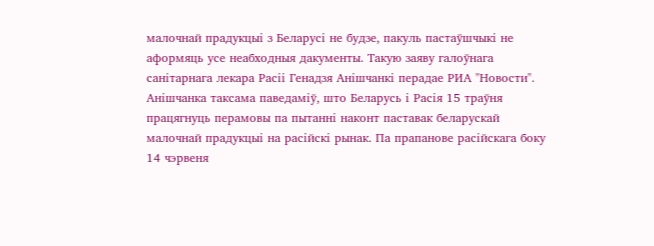малочнай прадукцыі з Беларусі не будзе, пакуль пастаўшчыкі не аформяць усе неабходныя дакументы. Такую заяву галоўнага санітарнага лекара Расіі Генадзя Анішчанкі перадае РИА "Новости".
Анішчанка таксама паведаміў, што Беларусь і Расія 15 траўня працягнуць перамовы па пытанні наконт паставак беларускай малочнай прадукцыі на расійскі рынак. Па прапанове расійскага боку 14 чэрвеня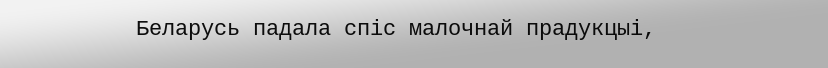Беларусь падала спіс малочнай прадукцыі,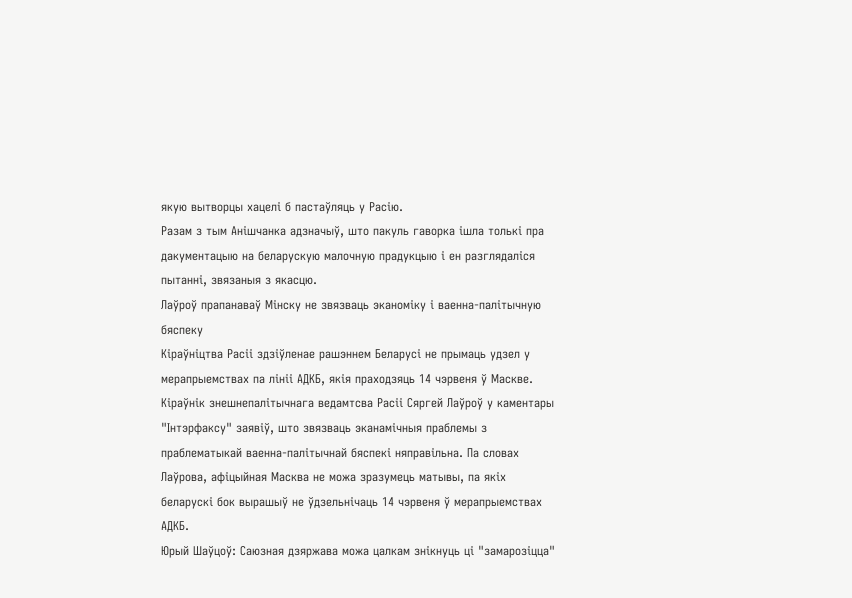якую вытворцы хацелі б пастаўляць у Расію.
Разам з тым Анішчанка адзначыў, што пакуль гаворка ішла толькі пра дакументацыю на беларускую малочную прадукцыю і ен разглядаліся пытанні, звязаныя з якасцю.
Лаўроў прапанаваў Мінску не звязваць эканоміку і ваенна-палітычную бяспеку
Кіраўніцтва Расіі здзіўленае рашэннем Беларусі не прымаць удзел у мерапрыемствах па лініі АДКБ, якія праходзяць 14 чэрвеня ў Маскве.
Кіраўнік знешнепалітычнага ведамтсва Расіі Сяргей Лаўроў у каментары "Інтэрфаксу" заявіў, што звязваць эканамічныя праблемы з праблематыкай ваенна-палітычнай бяспекі няправільна. Па словах Лаўрова, афіцыйная Масква не можа зразумець матывы, па якіх беларускі бок вырашыў не ўдзельнічаць 14 чэрвеня ў мерапрыемствах АДКБ.
Юрый Шаўцоў: Саюзная дзяржава можа цалкам знікнуць ці "замарозіцца"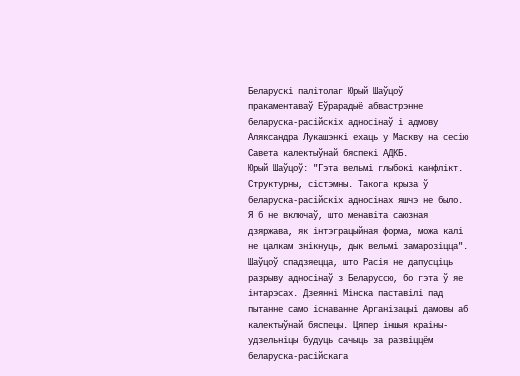Беларускі палітолаг Юрый Шаўцоў пракаментаваў Еўрарадыё абвастрэнне беларуска-расійскіх адносінаў і адмову Аляксандра Лукашэнкі ехаць у Маскву на сесію Савета калектыўнай бяспекі АДКБ.
Юрый Шаўцоў: "Гэта вельмі глыбокі канфлікт. Структурны, сістэмны. Такога крыза ў беларуска-расійскіх адносінах яшчэ не было. Я б не включаў, што менавіта саюзная дзяржава, як інтэграцыйная форма, можа калі не цалкам знікнуць, дык вельмі замарозіцца".
Шаўцоў спадзяецца, што Расія не дапусціць разрыву адносінаў з Беларуссю, бо гэта ў яе інтарэсах. Дзеянні Мінска паставілі пад пытанне само існаванне Арганізацыі дамовы аб калектыўнай бяспецы. Цяпер іншыя краіны-удзельніцы будуць сачыць за развіццём беларуска-расійскага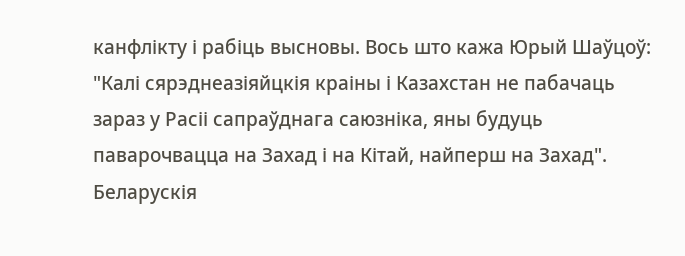канфлікту і рабіць высновы. Вось што кажа Юрый Шаўцоў:
"Калі сярэднеазіяйцкія краіны і Казахстан не пабачаць зараз у Расіі сапраўднага саюзніка, яны будуць паварочвацца на Захад і на Кітай, найперш на Захад".
Беларускія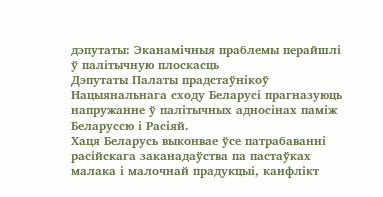дэпутаты: Эканамічныя праблемы перайшлі ў палітычную плоскасць
Дэпутаты Палаты прадстаўнікоў Нацыянальнага сходу Беларусі прагназуюць напружанне ў палітычных адносінах паміж Беларуссю і Расіяй.
Хаця Беларусь выконвае ўсе патрабаванні расійскага заканадаўства па пастаўках малака і малочнай прадукцыі, канфлікт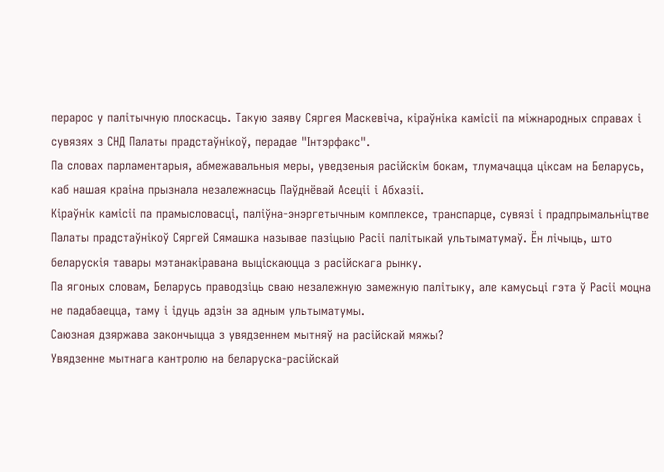перарос у палітычную плоскасць. Такую заяву Сяргея Маскевіча, кіраўніка камісіі па міжнародных справах і сувязях з СНД Палаты прадстаўнікоў, перадае "Інтэрфакс".
Па словах парламентарыя, абмежавальныя меры, уведзеныя расійскім бокам, тлумачацца ціксам на Беларусь, каб нашая краіна прызнала незалежнасць Паўднёвай Асеціі і Абхазіі.
Кіраўнік камісіі па прамысловасці, паліўна-энэргетычным комплексе, транспарце, сувязі і прадпрымальніцтве Палаты прадстаўнікоў Сяргей Сямашка называе пазіцыю Расіі палітыкай ультыматумаў. Ён лічыць, што беларускія тавары мэтанакіравана выціскаюцца з расійскага рынку.
Па ягоных словам, Беларусь праводзіць сваю незалежную замежную палітыку, але камусьці гэта ў Расіі моцна не падабаецца, таму і ідуць адзін за адным ультыматумы.
Саюзная дзяржава закончыцца з увядзеннем мытняў на расійскай мяжы?
Увядзенне мытнага кантролю на беларуска-расійскай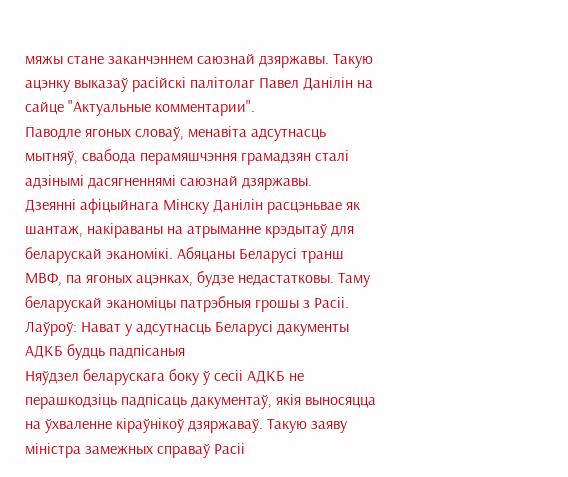мяжы стане заканчэннем саюзнай дзяржавы. Такую ацэнку выказаў расійскі палітолаг Павел Данілін на сайце "Актуальные комментарии".
Паводле ягоных словаў, менавіта адсутнасць мытняў, свабода перамяшчэння грамадзян сталі адзінымі дасягненнямі саюзнай дзяржавы.
Дзеянні афіцыйнага Мінску Данілін расцэньвае як шантаж, накіраваны на атрыманне крэдытаў для беларускай эканомікі. Абяцаны Беларусі транш МВФ, па ягоных ацэнках, будзе недастатковы. Таму беларускай эканоміцы патрэбныя грошы з Расіі.
Лаўроў: Нават у адсутнасць Беларусі дакументы АДКБ будць падпісаныя
Няўдзел беларускага боку ў сесіі АДКБ не перашкодзіць падпісаць дакументаў, якія выносяцца на ўхваленне кіраўнікоў дзяржаваў. Такую заяву міністра замежных справаў Расіі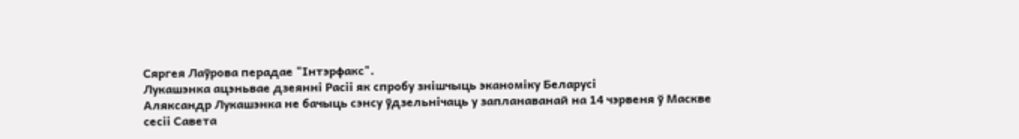Сяргея Лаўрова перадае "Інтэрфакс".
Лукашэнка ацэньвае дзеянні Расіі як спробу знішчыць эканоміку Беларусі
Аляксандр Лукашэнка не бачыць сэнсу ўдзельнічаць у запланаванай на 14 чэрвеня ў Маскве сесіі Савета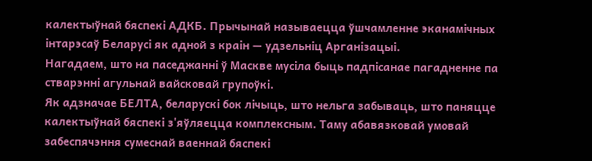калектыўнай бяспекі АДКБ. Прычынай называецца ўшчамленне эканамічных інтарэсаў Беларусі як адной з краін — удзельніц Арганізацыі.
Нагадаем, што на паседжанні ў Маскве мусіла быць падпісанае пагадненне па стварэнні агульнай вайсковай групоўкі.
Як адзначае БЕЛТА, беларускі бок лічыць, што нельга забываць, што паняцце калектыўнай бяспекі з'яўляецца комплексным. Таму абавязковай умовай забеспячэння сумеснай ваеннай бяспекі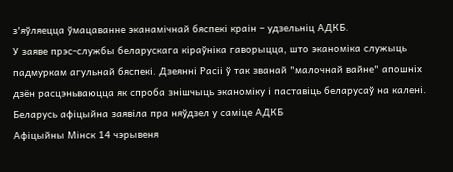з'яўляецца ўмацаванне эканамічнай бяспекі краін – удзельніц АДКБ.
У заяве прэс-службы беларускага кіраўніка гаворыцца, што эканоміка служыць падмуркам агульнай бяспекі. Дзеянні Расіі ў так званай "малочнай вайне" апошніх дзён расцэньваюцца як спроба знішчыць эканоміку і паставіць беларусаў на калені.
Беларусь афіцыйна заявіла пра няўдзел у саміце АДКБ
Афіцыйны Мінск 14 чэрывеня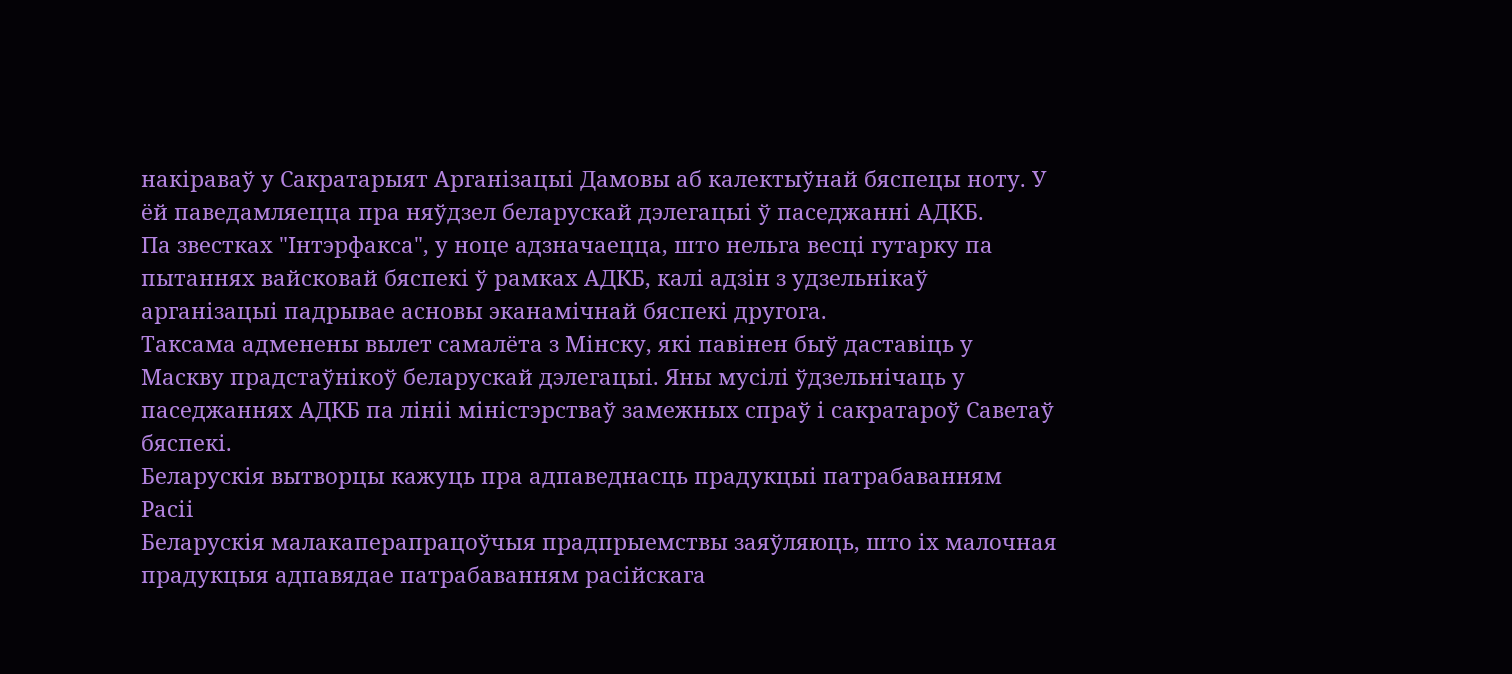накіраваў у Сакратарыят Арганізацыі Дамовы аб калектыўнай бяспецы ноту. У ёй паведамляецца пра няўдзел беларускай дэлегацыі ў паседжанні АДКБ.
Па звестках "Інтэрфакса", у ноце адзначаецца, што нельга весці гутарку па пытаннях вайсковай бяспекі ў рамках АДКБ, калі адзін з удзельнікаў арганізацыі падрывае асновы эканамічнай бяспекі другога.
Таксама адменены вылет самалёта з Мінску, які павінен быў даставіць у Маскву прадстаўнікоў беларускай дэлегацыі. Яны мусілі ўдзельнічаць у паседжаннях АДКБ па лініі міністэрстваў замежных спраў і сакратароў Саветаў бяспекі.
Беларускія вытворцы кажуць пра адпаведнасць прадукцыі патрабаванням Расіі
Беларускія малакаперапрацоўчыя прадпрыемствы заяўляюць, што іх малочная прадукцыя адпавядае патрабаванням расійскага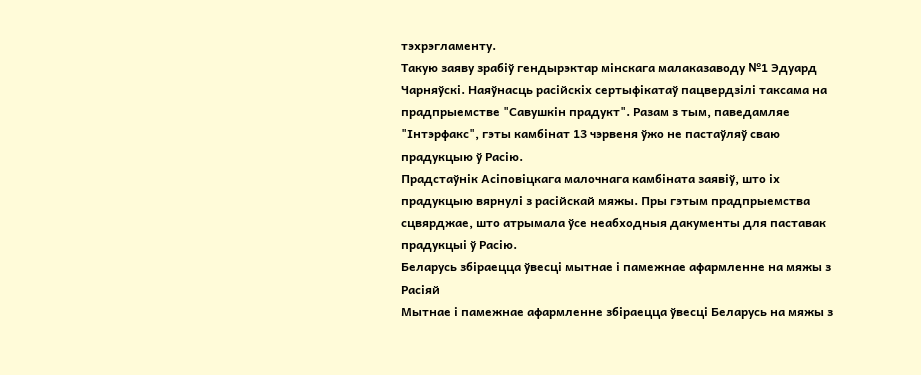тэхрэгламенту.
Такую заяву зрабіў гендырэктар мінскага малаказаводу №1 Эдуард Чарняўскі. Наяўнасць расійскіх сертыфікатаў пацвердзілі таксама на прадпрыемстве "Савушкін прадукт". Разам з тым, паведамляе "Інтэрфакс", гэты камбінат 13 чэрвеня ўжо не пастаўляў сваю прадукцыю ў Расію.
Прадстаўнік Асіповіцкага малочнага камбіната заявіў, што іх прадукцыю вярнулі з расійскай мяжы. Пры гэтым прадпрыемства сцвярджае, што атрымала ўсе неабходныя дакументы для паставак прадукцыі ў Расію.
Беларусь збіраецца ўвесці мытнае і памежнае афармленне на мяжы з Расіяй
Мытнае і памежнае афармленне збіраецца ўвесці Беларусь на мяжы з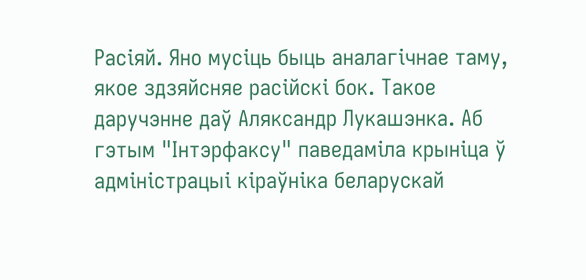Расіяй. Яно мусіць быць аналагічнае таму, якое здзяйсняе расійскі бок. Такое даручэнне даў Аляксандр Лукашэнка. Аб гэтым "Інтэрфаксу" паведаміла крыніца ў адміністрацыі кіраўніка беларускай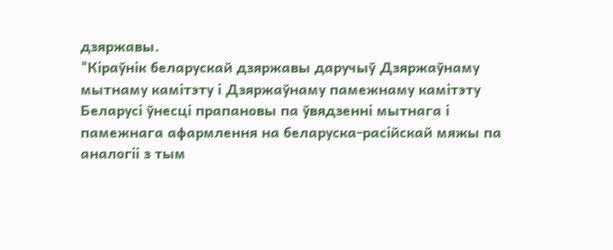дзяржавы.
"Кіраўнік беларускай дзяржавы даручыў Дзяржаўнаму мытнаму камітэту і Дзяржаўнаму памежнаму камітэту Беларусі ўнесці прапановы па ўвядзенні мытнага і памежнага афармлення на беларуска-расійскай мяжы па аналогіі з тым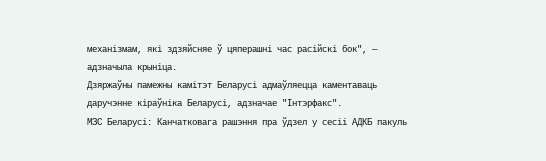механізмам, які здзяйсняе ў цяперашні час расійскі бок", — адзначыла крыніца.
Дзяржаўны памежны камітэт Беларусі адмаўляецца каментаваць даручэнне кіраўніка Беларусі, адзначае "Інтэрфакс".
МЗС Беларусі: Канчатковага рашэння пра ўдзел у сесіі АДКБ пакуль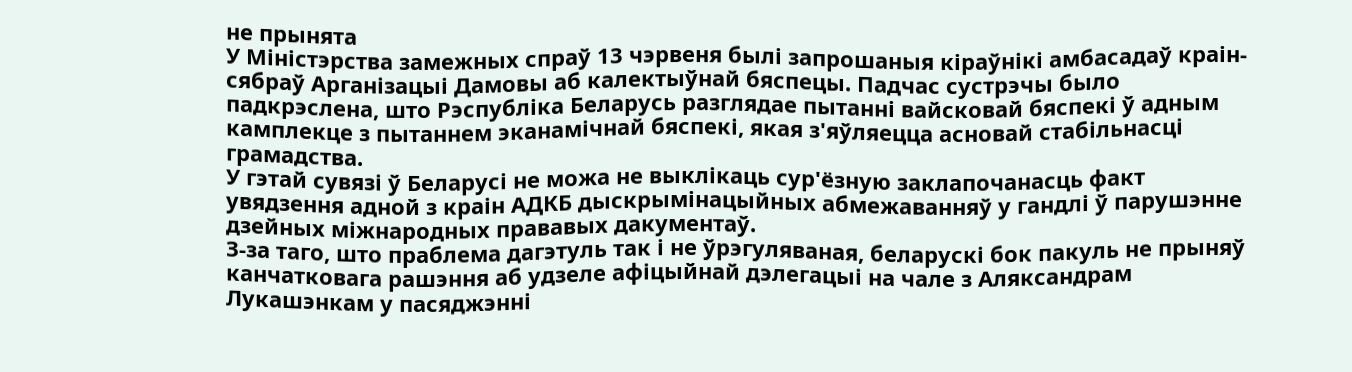не прынята
У Міністэрства замежных спраў 13 чэрвеня былі запрошаныя кіраўнікі амбасадаў краін-сябраў Арганізацыі Дамовы аб калектыўнай бяспецы. Падчас сустрэчы было падкрэслена, што Рэспубліка Беларусь разглядае пытанні вайсковай бяспекі ў адным камплекце з пытаннем эканамічнай бяспекі, якая з'яўляецца асновай стабільнасці грамадства.
У гэтай сувязі ў Беларусі не можа не выклікаць сур'ёзную заклапочанасць факт увядзення адной з краін АДКБ дыскрымінацыйных абмежаванняў у гандлі ў парушэнне дзейных міжнародных прававых дакументаў.
З-за таго, што праблема дагэтуль так і не ўрэгуляваная, беларускі бок пакуль не прыняў канчатковага рашэння аб удзеле афіцыйнай дэлегацыі на чале з Аляксандрам Лукашэнкам у пасяджэнні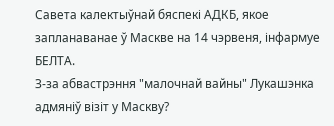Савета калектыўнай бяспекі АДКБ, якое запланаванае ў Маскве на 14 чэрвеня, інфармуе БЕЛТА.
З-за абвастрэння "малочнай вайны" Лукашэнка адмяніў візіт у Маскву?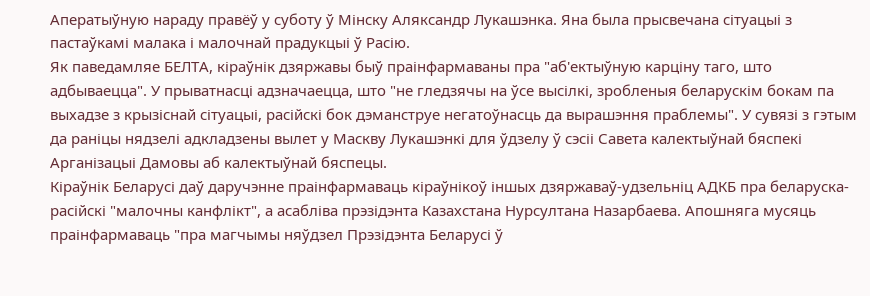Аператыўную нараду правёў у суботу ў Мінску Аляксандр Лукашэнка. Яна была прысвечана сітуацыі з пастаўкамі малака і малочнай прадукцыі ў Расію.
Як паведамляе БЕЛТА, кіраўнік дзяржавы быў праінфармаваны пра "аб'ектыўную карціну таго, што адбываецца". У прыватнасці адзначаецца, што "не гледзячы на ўсе высілкі, зробленыя беларускім бокам па выхадзе з крызіснай сітуацыі, расійскі бок дэманструе негатоўнасць да вырашэння праблемы". У сувязі з гэтым да раніцы нядзелі адкладзены вылет у Маскву Лукашэнкі для ўдзелу ў сэсіі Савета калектыўнай бяспекі Арганізацыі Дамовы аб калектыўнай бяспецы.
Кіраўнік Беларусі даў даручэнне праінфармаваць кіраўнікоў іншых дзяржаваў-удзельніц АДКБ пра беларуска-расійскі "малочны канфлікт", а асабліва прэзідэнта Казахстана Нурсултана Назарбаева. Апошняга мусяць праінфармаваць "пра магчымы няўдзел Прэзідэнта Беларусі ў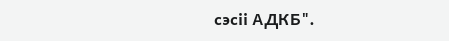сэсіі АДКБ".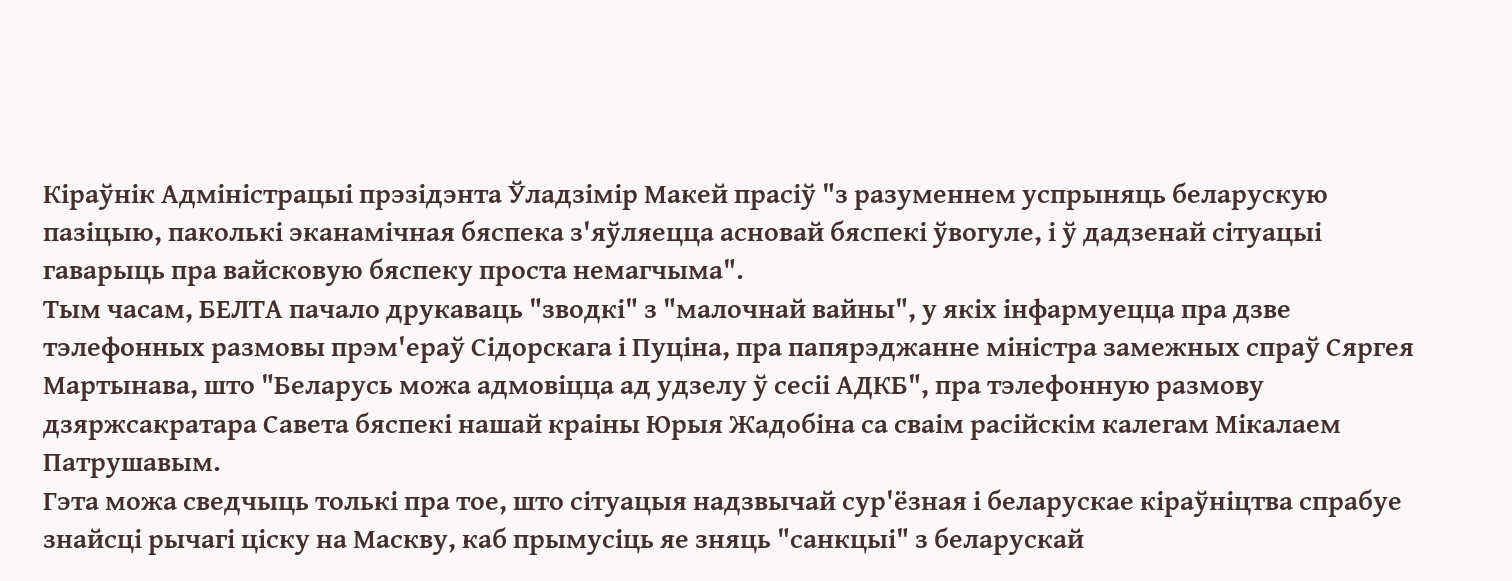Кіраўнік Адміністрацыі прэзідэнта Ўладзімір Макей прасіў "з разуменнем успрыняць беларускую пазіцыю, паколькі эканамічная бяспека з'яўляецца асновай бяспекі ўвогуле, і ў дадзенай сітуацыі гаварыць пра вайсковую бяспеку проста немагчыма".
Тым часам, БЕЛТА пачало друкаваць "зводкі" з "малочнай вайны", у якіх інфармуецца пра дзве тэлефонных размовы прэм'ераў Сідорскага і Пуціна, пра папярэджанне міністра замежных спраў Сяргея Мартынава, што "Беларусь можа адмовіцца ад удзелу ў сесіі АДКБ", пра тэлефонную размову дзяржсакратара Савета бяспекі нашай краіны Юрыя Жадобіна са сваім расійскім калегам Мікалаем Патрушавым.
Гэта можа сведчыць толькі пра тое, што сітуацыя надзвычай сур'ёзная і беларускае кіраўніцтва спрабуе знайсці рычагі ціску на Маскву, каб прымусіць яе зняць "санкцыі" з беларускай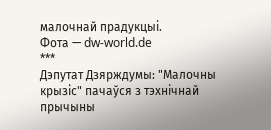малочнай прадукцыі.
Фота — dw-world.de
***
Дэпутат Дзярждумы: "Малочны крызіс" пачаўся з тэхнічнай прычыны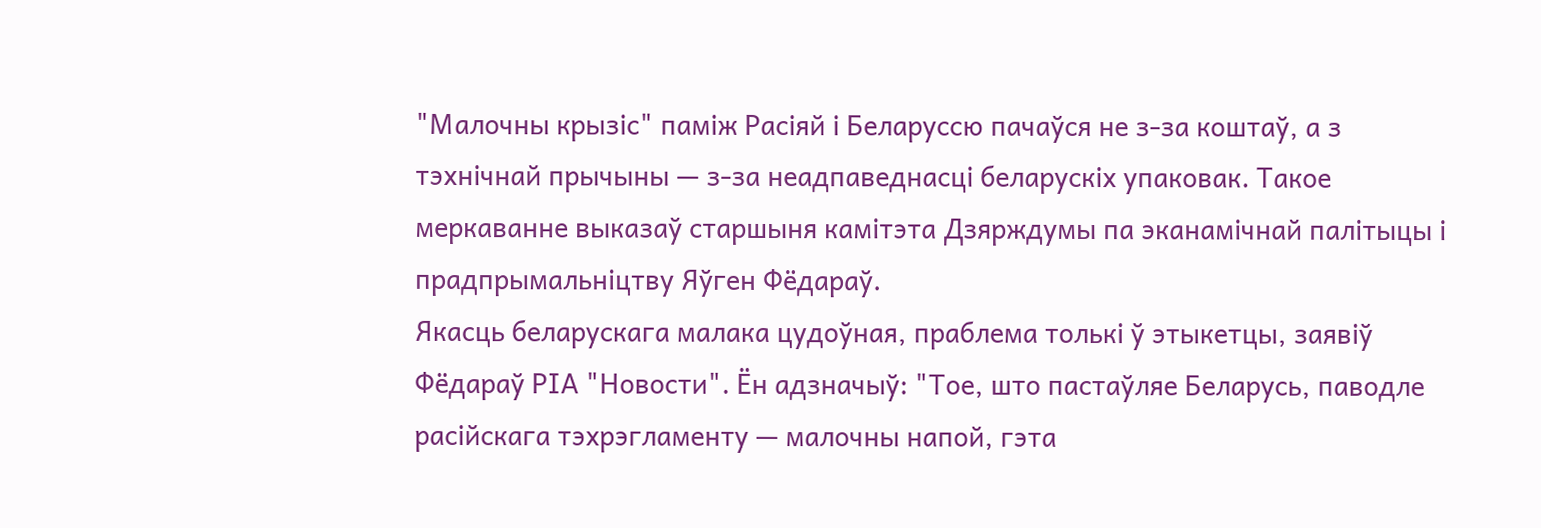"Малочны крызіс" паміж Расіяй і Беларуссю пачаўся не з-за коштаў, а з тэхнічнай прычыны — з-за неадпаведнасці беларускіх упаковак. Такое меркаванне выказаў старшыня камітэта Дзярждумы па эканамічнай палітыцы і прадпрымальніцтву Яўген Фёдараў.
Якасць беларускага малака цудоўная, праблема толькі ў этыкетцы, заявіў Фёдараў РІА "Новости". Ён адзначыў: "Тое, што пастаўляе Беларусь, паводле расійскага тэхрэгламенту — малочны напой, гэта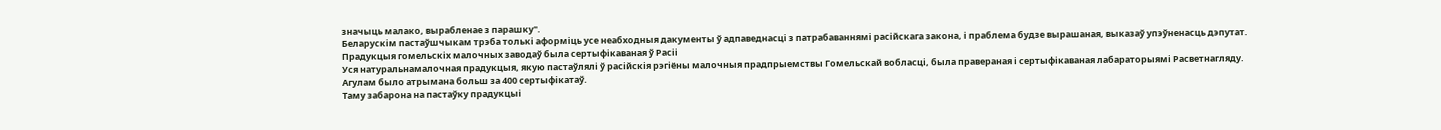значыць малако, вырабленае з парашку".
Беларускім пастаўшчыкам трэба толькі аформіць усе неабходныя дакументы ў адпаведнасці з патрабаваннямі расійскага закона, і праблема будзе вырашаная, выказаў упэўненасць дэпутат.
Прадукцыя гомельскіх малочных заводаў была сертыфікаваная ў Расіі
Уся натуральнамалочная прадукцыя, якую пастаўлялі ў расійскія рэгіёны малочныя прадпрыемствы Гомельскай вобласці, была правераная і сертыфікаваная лабараторыямі Расветнагляду. Агулам было атрымана больш за 400 сертыфікатаў.
Таму забарона на пастаўку прадукцыі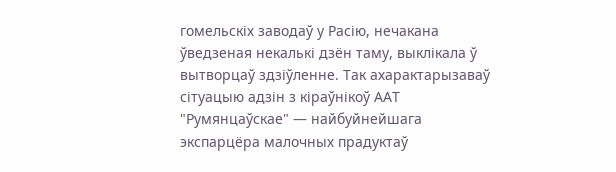гомельскіх заводаў у Расію, нечакана ўведзеная некалькі дзён таму, выклікала ў вытворцаў здзіўленне. Так ахарактарызаваў сітуацыю адзін з кіраўнікоў ААТ "Румянцаўскае" — найбуйнейшага экспарцёра малочных прадуктаў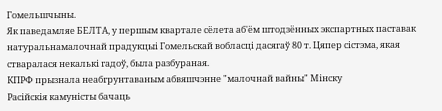Гомельшчыны.
Як паведамляе БЕЛТА, у першым квартале сёлета аб'ём штодзённых экспартных паставак натуральнамалочнай прадукцыі Гомельскай вобласці дасягаў 80 т. Цяпер сістэма, якая стваралася некалькі гадоў, была разбураная.
КПРФ прызнала неабгрунтаваным абвяшчэнне "малочнай вайны" Мінску
Расійскія камуністы бачаць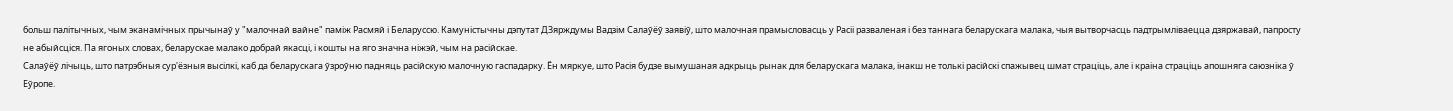больш палітычных, чым эканамічных прычынаў у "малочнай вайне" паміж Расмяй і Беларуссю. Камуністычны дэпутат ДЗярждумы Вадзім Салаўёў заявіў, што малочная прамысловасць у Расіі разваленая і без таннага беларускага малака, чыя вытворчасць падтрымліваецца дзяржавай, папросту не абыйсціся. Па ягоных словах, беларускае малако добрай якасці, і кошты на яго значна ніжэй, чым на расійскае.
Салаўёў лічыць, што патрэбныя сур'ёзныя высілкі, каб да беларускага ўзроўню падняць расійскую малочную гаспадарку. Ён мяркуе, што Расія будзе вымушаная адкрыць рынак для беларускага малака, інакш не толькі расійскі спажывец шмат страціць, але і краіна страціць апошняга саюзніка ў Еўропе.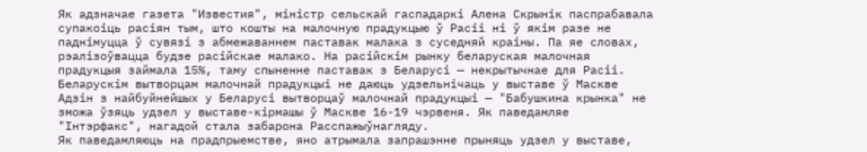Як адзначае газета "Известия", міністр сельскай гаспадаркі Алена Скрынік паспрабавала супакоіць расіян тым, што кошты на малочную прадукцыю ў Расіі ні ў якім разе не паднімуцца ў сувязі з абмежаваннем паставак малака з суседняй краіны. Па яе словах, рэалізоўвацца будзе расійскае малако. На расійскім рынку беларуская малочная прадукцыя займала 15%, таму спыненне паставак з Беларусі — некрытычнае для Расіі.
Беларускім вытворцам малочнай прадукцыі не даюць удзельнічаць у выставе ў Маскве
Адзін з найбуйнейшых у Беларусі вытворцаў малочнай прадукцыі — "Бабушкина крынка" не зможа ўзяць удзел у выставе-кірмашы ў Маскве 16-19 чэрвеня. Як паведамляе "Інтэрфакс", нагадой стала забарона Расспажыўнагляду.
Як паведамляюць на прадпрыемстве, яно атрымала запрашэнне прыняць удзел у выставе,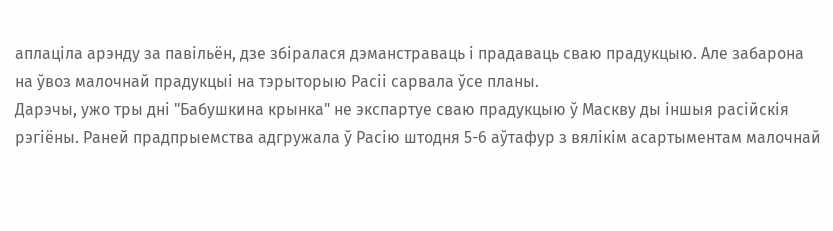аплаціла арэнду за павільён, дзе збіралася дэманстраваць і прадаваць сваю прадукцыю. Але забарона на ўвоз малочнай прадукцыі на тэрыторыю Расіі сарвала ўсе планы.
Дарэчы, ужо тры дні "Бабушкина крынка" не экспартуе сваю прадукцыю ў Маскву ды іншыя расійскія рэгіёны. Раней прадпрыемства адгружала ў Расію штодня 5-6 аўтафур з вялікім асартыментам малочнай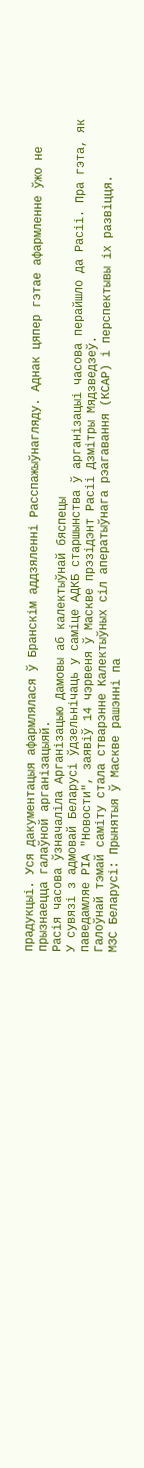прадукцыі. Уся дакументацыя афармлялася ў Бранскім аддзяленні Расспажыўнагляду. Аднак цяпер гэтае афармленне ўжо не прызнаецца галаўной арганізацыяй.
Расія часова ўзначаліла Арганізацыю Дамовы аб калектыўнай бяспецы
У сувязі з адмовай Беларусі ўдзельнічаць у саміце АДКБ старшынства ў арганізацыі часова перайшло да Расіі. Пра гэта, як паведамляе РІА "Новости", заявіў 14 чэрвеня ў Маскве прэзідэнт Расіі Дзмітры Мядзведзеў.
Галоўнай тэмай саміту стала стварэнне Калектыўных сіл аператыўнага рэагавання (КСАР) і перспектывы іх развіцця.
МЗС Беларусі: Прынятыя ў Маскве рашэнні па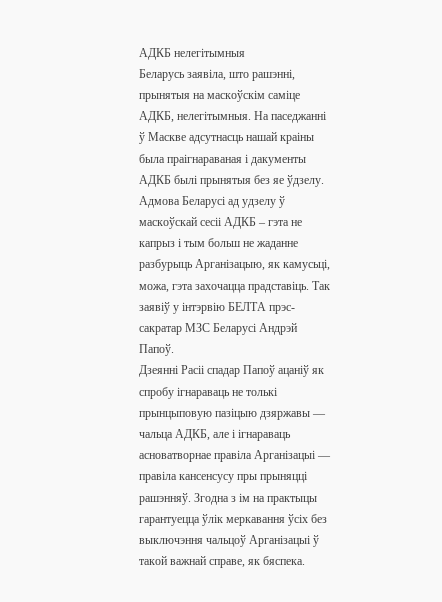АДКБ нелегітымныя
Беларусь заявіла, што рашэнні, прынятыя на маскоўскім саміце АДКБ, нелегітымныя. На паседжанні ў Маскве адсутнасць нашай краіны была праігнараваная і дакументы АДКБ былі прынятыя без яе ўдзелу.
Адмова Беларусі ад удзелу ў маскоўскай сесіі АДКБ – гэта не капрыз і тым больш не жаданне разбурыць Арганізацыю, як камусьці, можа, гэта захочацца прадставіць. Так заявіў у інтэрвію БЕЛТА прэс-сакратар МЗС Беларусі Андрэй Папоў.
Дзеянні Расіі спадар Папоў ацаніў як спробу ігнараваць не толькі прынцыповую пазіцыю дзяржавы — чальца АДКБ, але і ігнараваць асноватворнае правіла Арганізацыі — правіла кансенсусу пры прыняцці рашэнняў. Згодна з ім на практыцы гарантуецца ўлік меркавання ўсіх без выключэння чальцоў Арганізацыі ў такой важнай справе, як бяспека.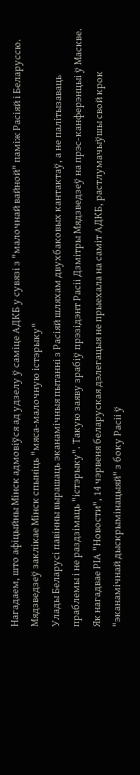Нагадаем, што афіцыйны Мінск адмовіўся ад удзелу ў саміце АДКБ у сувязі з "малочнай вайной" паміж Расіяй і Беларуссю.
Мядзведзеў заклікае Мінск спыніць "мяса-малочную істэрыку"
Улады Беларусі павінны вырашаць эканамічныя пытанні з Расіяй шляхам двухбаковых кантактаў, а не палітызаваць праблемы і не раздзімаць "істэрыку". Такую заяву зрабіў прэзідэнт Расіі Дзмітры Мядзведзеў на прэс-канферэнцыі ў Маскве.
Як нагадвае РІА "Новости", 14 чэрвеня беларуская дэлегацыя не прыехала на саміт АДКБ, растлумачыўшы свой крок "эканамічнай дыскрымінацыяй" з боку Расіі ў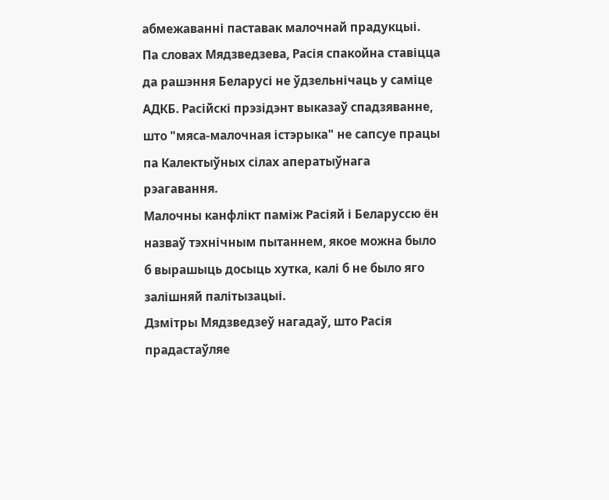абмежаванні паставак малочнай прадукцыі.
Па словах Мядзведзева, Расія спакойна ставіцца да рашэння Беларусі не ўдзельнічаць у саміце АДКБ. Расійскі прэзідэнт выказаў спадзяванне, што "мяса-малочная істэрыка" не сапсуе працы па Калектыўных сілах аператыўнага рэагавання.
Малочны канфлікт паміж Расіяй і Беларуссю ён назваў тэхнічным пытаннем, якое можна было б вырашыць досыць хутка, калі б не было яго залішняй палітызацыі.
Дзмітры Мядзведзеў нагадаў, што Расія прадастаўляе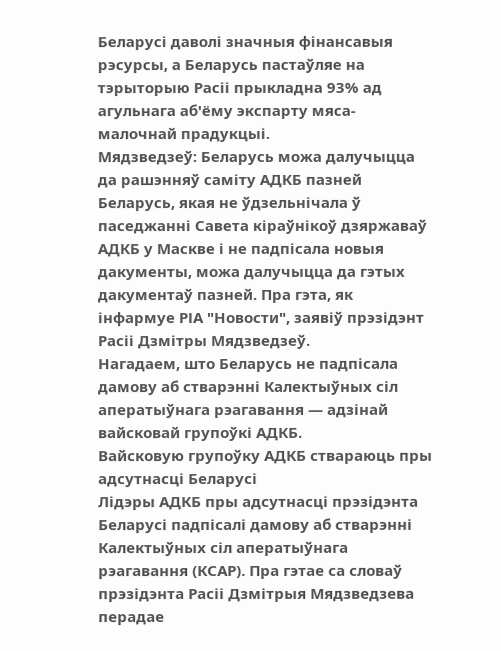Беларусі даволі значныя фінансавыя рэсурсы, а Беларусь пастаўляе на тэрыторыю Расіі прыкладна 93% ад агульнага аб'ёму экспарту мяса-малочнай прадукцыі.
Мядзведзеў: Беларусь можа далучыцца да рашэнняў саміту АДКБ пазней
Беларусь, якая не ўдзельнічала ў паседжанні Савета кіраўнікоў дзяржаваў АДКБ у Маскве і не падпісала новыя дакументы, можа далучыцца да гэтых дакументаў пазней. Пра гэта, як інфармуе РІА "Новости", заявіў прэзідэнт Расіі Дзмітры Мядзведзеў.
Нагадаем, што Беларусь не падпісала дамову аб стварэнні Калектыўных сіл аператыўнага рэагавання — адзінай вайсковай групоўкі АДКБ.
Вайсковую групоўку АДКБ ствараюць пры адсутнасці Беларусі
Лідэры АДКБ пры адсутнасці прэзідэнта Беларусі падпісалі дамову аб стварэнні Калектыўных сіл аператыўнага рэагавання (КСАР). Пра гэтае са словаў прэзідэнта Расіі Дзмітрыя Мядзведзева перадае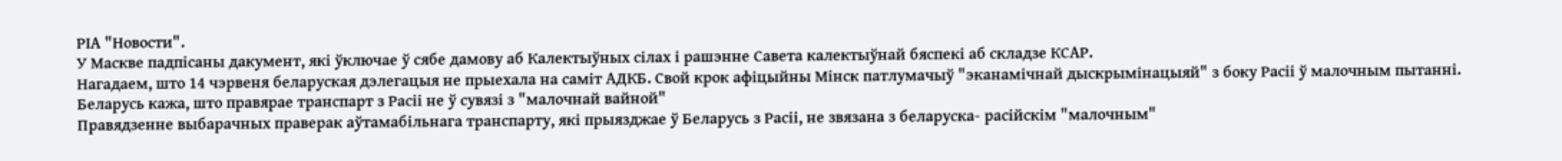РІА "Новости".
У Маскве падпісаны дакумент, які ўключае ў сябе дамову аб Калектыўных сілах і рашэнне Савета калектыўнай бяспекі аб складзе КСАР.
Нагадаем, што 14 чэрвеня беларуская дэлегацыя не прыехала на саміт АДКБ. Свой крок афіцыйны Мінск патлумачыў "эканамічнай дыскрымінацыяй" з боку Расіі ў малочным пытанні.
Беларусь кажа, што правярае транспарт з Расіі не ў сувязі з "малочнай вайной"
Правядзенне выбарачных праверак аўтамабільнага транспарту, які прыязджае ў Беларусь з Расіі, не звязана з беларуска- расійскім "малочным"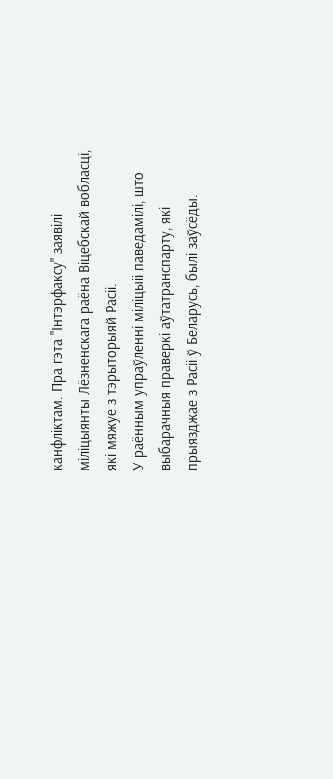канфліктам. Пра гэта "Інтэрфаксу" заявілі міліцыянты Лёзненскага раёна Віцебскай вобласці, які мяжуе з тэрыторыяй Расіі.
У раённым упраўленні міліцыіі паведамілі, што выбарачныя праверкі аўтатранспарту, які прыязджае з Расіі ў Беларусь, былі заўсёды.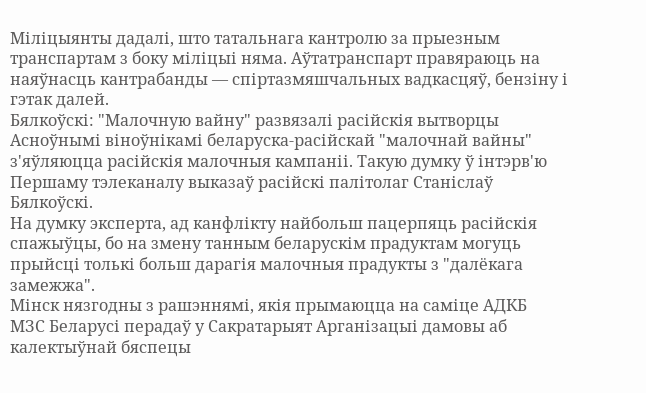Міліцыянты дадалі, што татальнага кантролю за прыезным транспартам з боку міліцыі няма. Аўтатранспарт правяраюць на наяўнасць кантрабанды — спіртазмяшчальных вадкасцяў, бензіну і гэтак далей.
Бялкоўскі: "Малочную вайну" развязалі расійскія вытворцы
Асноўнымі віноўнікамі беларуска-расійскай "малочнай вайны" з'яўляюцца расійскія малочныя кампаніі. Такую думку ў інтэрв'ю Першаму тэлеканалу выказаў расійскі палітолаг Станіслаў Бялкоўскі.
На думку эксперта, ад канфлікту найбольш пацерпяць расійскія спажыўцы, бо на змену танным беларускім прадуктам могуць прыйсці толькі больш дарагія малочныя прадукты з "далёкага замежжа".
Мінск нязгодны з рашэннямі, якія прымаюцца на саміце АДКБ
МЗС Беларусі перадаў у Сакратарыят Арганізацыі дамовы аб калектыўнай бяспецы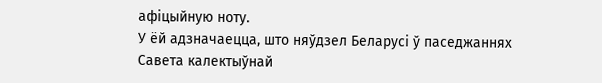афіцыйную ноту.
У ёй адзначаецца, што няўдзел Беларусі ў паседжаннях Савета калектыўнай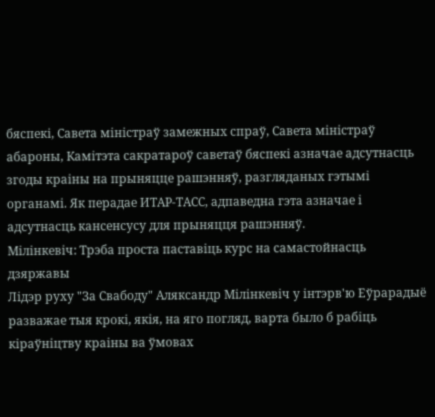бяспекі, Савета міністраў замежных спраў, Савета міністраў абароны, Камітэта сакратароў саветаў бяспекі азначае адсутнасць згоды краіны на прыняцце рашэнняў, разгляданых гэтымі органамі. Як перадае ИТАР-ТАСС, адпаведна гэта азначае і адсутнасць кансенсусу для прыняцця рашэнняў.
Мілінкевіч: Трэба проста паставіць курс на самастойнасць дзяржавы
Лідэр руху "За Свабоду" Аляксандр Мілінкевіч у інтэрв'ю Еўрарадыё разважае тыя крокі, якія, на яго погляд, варта было б рабіць кіраўніцтву краіны ва ўмовах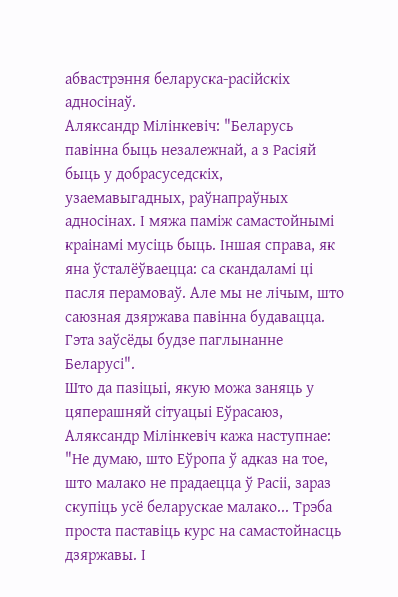абвастрэння беларуска-расійскіх адносінаў.
Аляксандр Мілінкевіч: "Беларусь павінна быць незалежнай, а з Расіяй быць у добрасуседскіх, узаемавыгадных, раўнапраўных адносінах. І мяжа паміж самастойнымі краінамі мусіць быць. Іншая справа, як яна ўсталёўваецца: са скандаламі ці пасля перамоваў. Але мы не лічым, што саюзная дзяржава павінна будавацца. Гэта заўсёды будзе паглынанне Беларусі".
Што да пазіцыі, якую можа заняць у цяперашняй сітуацыі Еўрасаюз, Аляксандр Мілінкевіч кажа наступнае:
"Не думаю, што Еўропа ў адказ на тое, што малако не прадаецца ў Расіі, зараз скупіць усё беларускае малако... Трэба проста паставіць курс на самастойнасць дзяржавы. І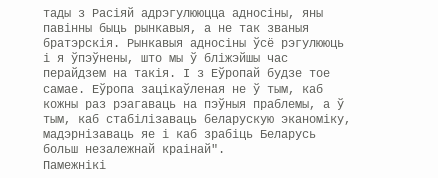тады з Расіяй адрэгулююцца адносіны, яны павінны быць рынкавыя, а не так званыя братэрскія. Рынкавыя адносіны ўсё рэгулююць і я ўпэўнены, што мы ў бліжэйшы час перайдзем на такія. І з Еўропай будзе тое самае. Еўропа зацікаўленая не ў тым, каб кожны раз рэагаваць на пэўныя праблемы, а ў тым, каб стабілізаваць беларускую эканоміку, мадэрнізаваць яе і каб зрабіць Беларусь больш незалежнай краінай".
Памежнікі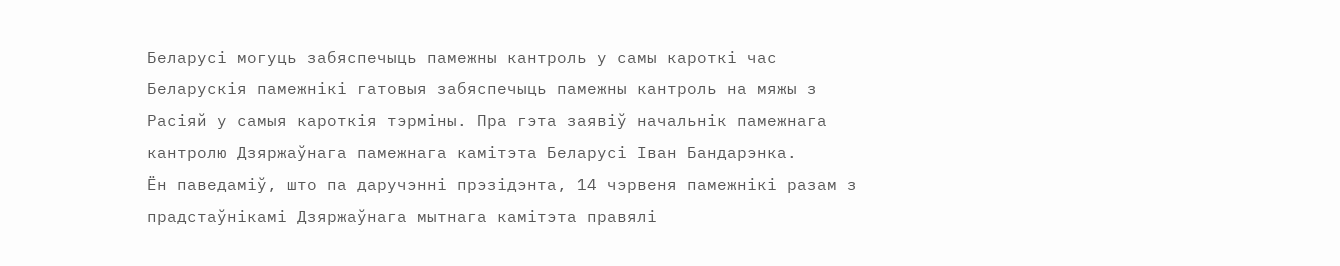Беларусі могуць забяспечыць памежны кантроль у самы кароткі час
Беларускія памежнікі гатовыя забяспечыць памежны кантроль на мяжы з Расіяй у самыя кароткія тэрміны. Пра гэта заявіў начальнік памежнага кантролю Дзяржаўнага памежнага камітэта Беларусі Іван Бандарэнка.
Ён паведаміў, што па даручэнні прэзідэнта, 14 чэрвеня памежнікі разам з прадстаўнікамі Дзяржаўнага мытнага камітэта правялі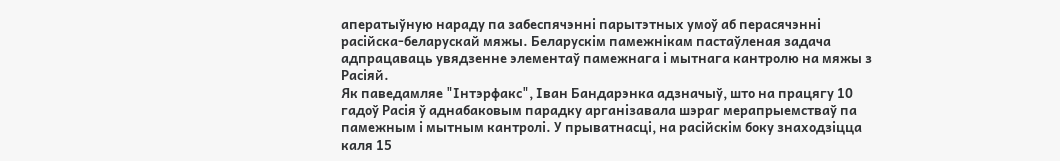аператыўную нараду па забеспячэнні парытэтных умоў аб перасячэнні расійска-беларускай мяжы. Беларускім памежнікам пастаўленая задача адпрацаваць увядзенне элементаў памежнага і мытнага кантролю на мяжы з Расіяй.
Як паведамляе "Інтэрфакс", Іван Бандарэнка адзначыў, што на працягу 10 гадоў Расія ў аднабаковым парадку арганізавала шэраг мерапрыемстваў па памежным і мытным кантролі. У прыватнасці, на расійскім боку знаходзіцца каля 15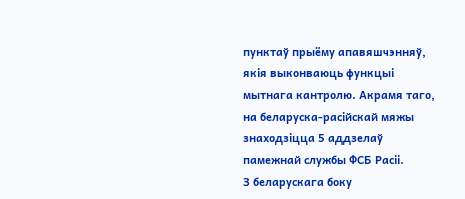пунктаў прыёму апавяшчэнняў, якія выконваюць функцыі мытнага кантролю. Акрамя таго, на беларуска-расійскай мяжы знаходзіцца 5 аддзелаў памежнай службы ФСБ Расіі.
З беларускага боку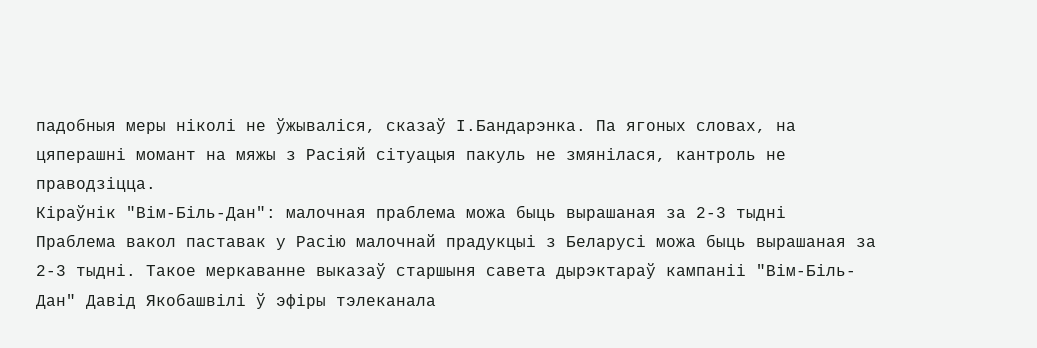падобныя меры ніколі не ўжываліся, сказаў І.Бандарэнка. Па ягоных словах, на цяперашні момант на мяжы з Расіяй сітуацыя пакуль не змянілася, кантроль не праводзіцца.
Кіраўнік "Вім-Біль-Дан": малочная праблема можа быць вырашаная за 2-3 тыдні
Праблема вакол паставак у Расію малочнай прадукцыі з Беларусі можа быць вырашаная за 2-3 тыдні. Такое меркаванне выказаў старшыня савета дырэктараў кампаніі "Вім-Біль-Дан" Давід Якобашвілі ў эфіры тэлеканала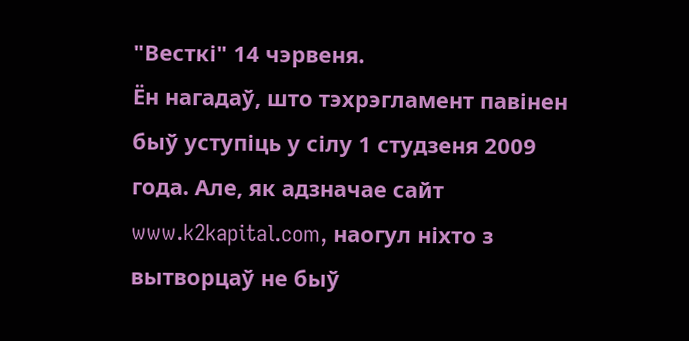"Весткі" 14 чэрвеня.
Ён нагадаў, што тэхрэгламент павінен быў уступіць у сілу 1 студзеня 2009 года. Але, як адзначае сайт www.k2kapital.com, наогул ніхто з вытворцаў не быў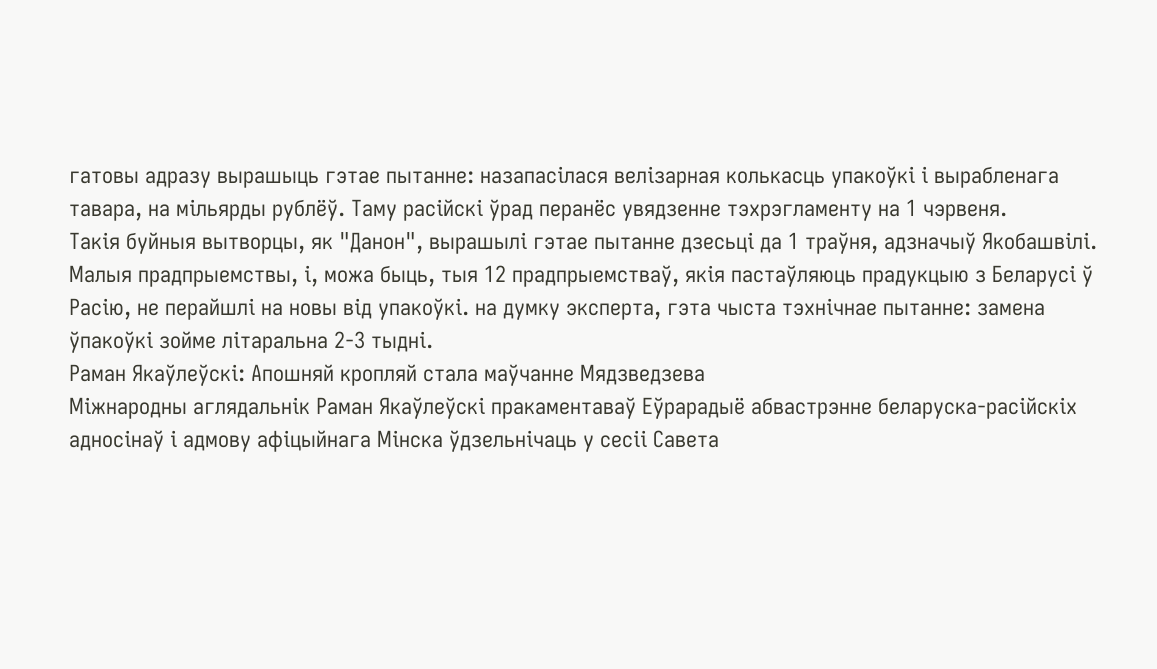гатовы адразу вырашыць гэтае пытанне: назапасілася велізарная колькасць упакоўкі і вырабленага тавара, на мільярды рублёў. Таму расійскі ўрад перанёс увядзенне тэхрэгламенту на 1 чэрвеня.
Такія буйныя вытворцы, як "Данон", вырашылі гэтае пытанне дзесьці да 1 траўня, адзначыў Якобашвілі. Малыя прадпрыемствы, і, можа быць, тыя 12 прадпрыемстваў, якія пастаўляюць прадукцыю з Беларусі ў Расію, не перайшлі на новы від упакоўкі. на думку эксперта, гэта чыста тэхнічнае пытанне: замена ўпакоўкі зойме літаральна 2-3 тыдні.
Раман Якаўлеўскі: Апошняй кропляй стала маўчанне Мядзведзева
Міжнародны аглядальнік Раман Якаўлеўскі пракаментаваў Еўрарадыё абвастрэнне беларуска-расійскіх адносінаў і адмову афіцыйнага Мінска ўдзельнічаць у сесіі Савета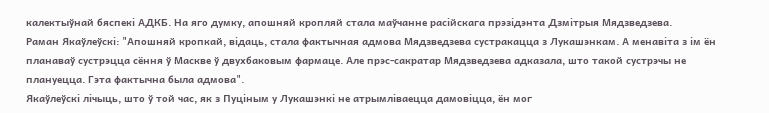калектыўнай бяспекі АДКБ. На яго думку, апошняй кропляй стала маўчанне расійскага прэзідэнта Дзмітрыя Мядзведзева.
Раман Якаўлеўскі: "Апошняй кропкай, відаць, стала фактычная адмова Мядзведзева сустракацца з Лукашэнкам. А менавіта з ім ён планаваў сустрэцца сёння ў Маскве ў двухбаковым фармаце. Але прэс-сакратар Мядзведзева адказала, што такой сустрэчы не плануецца. Гэта фактычна была адмова".
Якаўлеўскі лічыць, што ў той час, як з Пуціным у Лукашэнкі не атрымліваецца дамовіцца, ён мог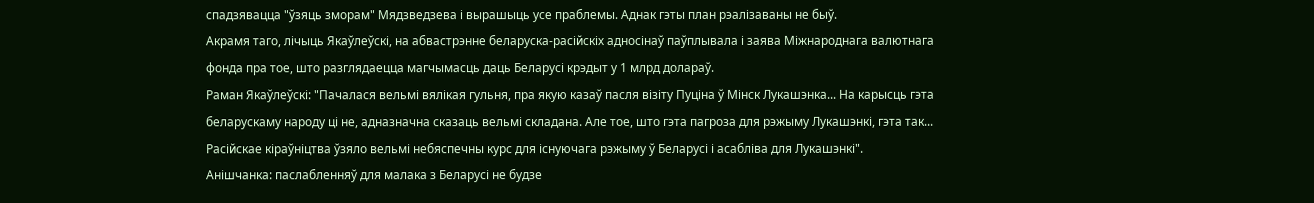спадзявацца "ўзяць зморам" Мядзведзева і вырашыць усе праблемы. Аднак гэты план рэалізаваны не быў.
Акрамя таго, лічыць Якаўлеўскі, на абвастрэнне беларуска-расійскіх адносінаў паўплывала і заява Міжнароднага валютнага фонда пра тое, што разглядаецца магчымасць даць Беларусі крэдыт у 1 млрд долараў.
Раман Якаўлеўскі: "Пачалася вельмі вялікая гульня, пра якую казаў пасля візіту Пуціна ў Мінск Лукашэнка... На карысць гэта беларускаму народу ці не, адназначна сказаць вельмі складана. Але тое, што гэта пагроза для рэжыму Лукашэнкі, гэта так... Расійскае кіраўніцтва ўзяло вельмі небяспечны курс для існуючага рэжыму ў Беларусі і асабліва для Лукашэнкі".
Анішчанка: паслабленняў для малака з Беларусі не будзе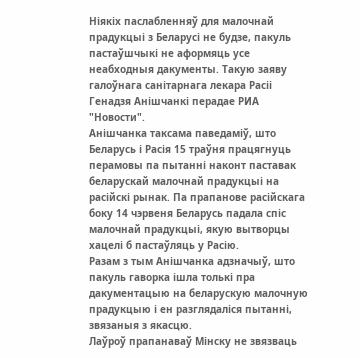Ніякіх паслабленняў для малочнай прадукцыі з Беларусі не будзе, пакуль пастаўшчыкі не аформяць усе неабходныя дакументы. Такую заяву галоўнага санітарнага лекара Расіі Генадзя Анішчанкі перадае РИА "Новости".
Анішчанка таксама паведаміў, што Беларусь і Расія 15 траўня працягнуць перамовы па пытанні наконт паставак беларускай малочнай прадукцыі на расійскі рынак. Па прапанове расійскага боку 14 чэрвеня Беларусь падала спіс малочнай прадукцыі, якую вытворцы хацелі б пастаўляць у Расію.
Разам з тым Анішчанка адзначыў, што пакуль гаворка ішла толькі пра дакументацыю на беларускую малочную прадукцыю і ен разглядаліся пытанні, звязаныя з якасцю.
Лаўроў прапанаваў Мінску не звязваць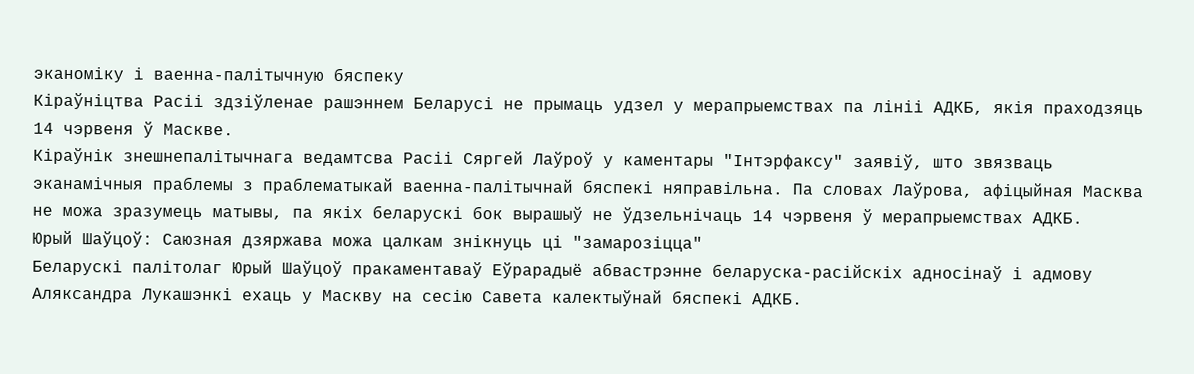эканоміку і ваенна-палітычную бяспеку
Кіраўніцтва Расіі здзіўленае рашэннем Беларусі не прымаць удзел у мерапрыемствах па лініі АДКБ, якія праходзяць 14 чэрвеня ў Маскве.
Кіраўнік знешнепалітычнага ведамтсва Расіі Сяргей Лаўроў у каментары "Інтэрфаксу" заявіў, што звязваць эканамічныя праблемы з праблематыкай ваенна-палітычнай бяспекі няправільна. Па словах Лаўрова, афіцыйная Масква не можа зразумець матывы, па якіх беларускі бок вырашыў не ўдзельнічаць 14 чэрвеня ў мерапрыемствах АДКБ.
Юрый Шаўцоў: Саюзная дзяржава можа цалкам знікнуць ці "замарозіцца"
Беларускі палітолаг Юрый Шаўцоў пракаментаваў Еўрарадыё абвастрэнне беларуска-расійскіх адносінаў і адмову Аляксандра Лукашэнкі ехаць у Маскву на сесію Савета калектыўнай бяспекі АДКБ.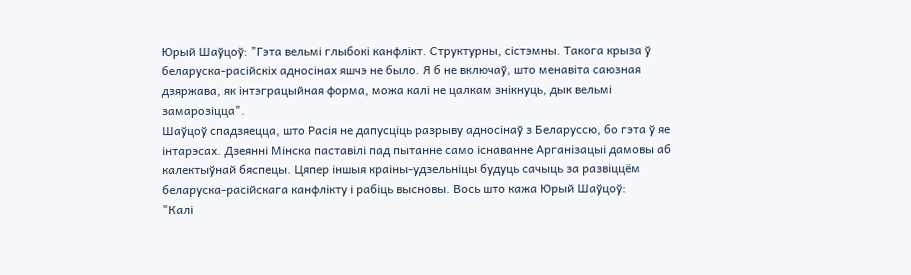Юрый Шаўцоў: "Гэта вельмі глыбокі канфлікт. Структурны, сістэмны. Такога крыза ў беларуска-расійскіх адносінах яшчэ не было. Я б не включаў, што менавіта саюзная дзяржава, як інтэграцыйная форма, можа калі не цалкам знікнуць, дык вельмі замарозіцца".
Шаўцоў спадзяецца, што Расія не дапусціць разрыву адносінаў з Беларуссю, бо гэта ў яе інтарэсах. Дзеянні Мінска паставілі пад пытанне само існаванне Арганізацыі дамовы аб калектыўнай бяспецы. Цяпер іншыя краіны-удзельніцы будуць сачыць за развіццём беларуска-расійскага канфлікту і рабіць высновы. Вось што кажа Юрый Шаўцоў:
"Калі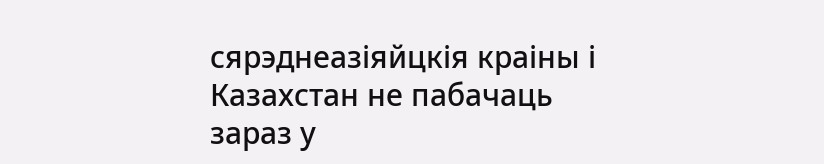сярэднеазіяйцкія краіны і Казахстан не пабачаць зараз у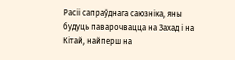Расіі сапраўднага саюзніка, яны будуць паварочвацца на Захад і на Кітай, найперш на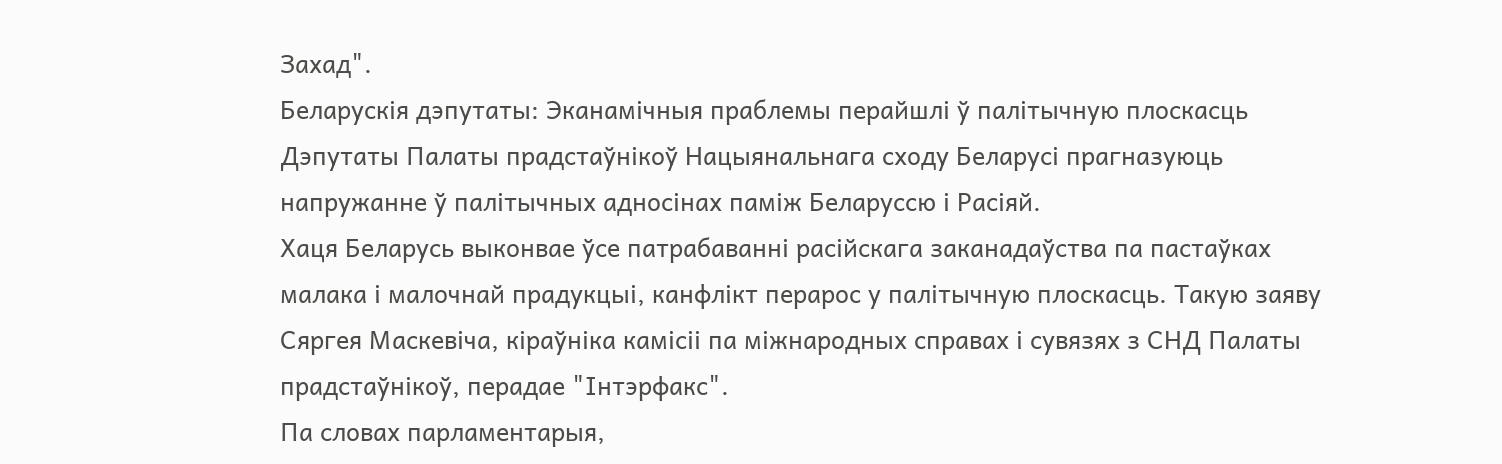Захад".
Беларускія дэпутаты: Эканамічныя праблемы перайшлі ў палітычную плоскасць
Дэпутаты Палаты прадстаўнікоў Нацыянальнага сходу Беларусі прагназуюць напружанне ў палітычных адносінах паміж Беларуссю і Расіяй.
Хаця Беларусь выконвае ўсе патрабаванні расійскага заканадаўства па пастаўках малака і малочнай прадукцыі, канфлікт перарос у палітычную плоскасць. Такую заяву Сяргея Маскевіча, кіраўніка камісіі па міжнародных справах і сувязях з СНД Палаты прадстаўнікоў, перадае "Інтэрфакс".
Па словах парламентарыя,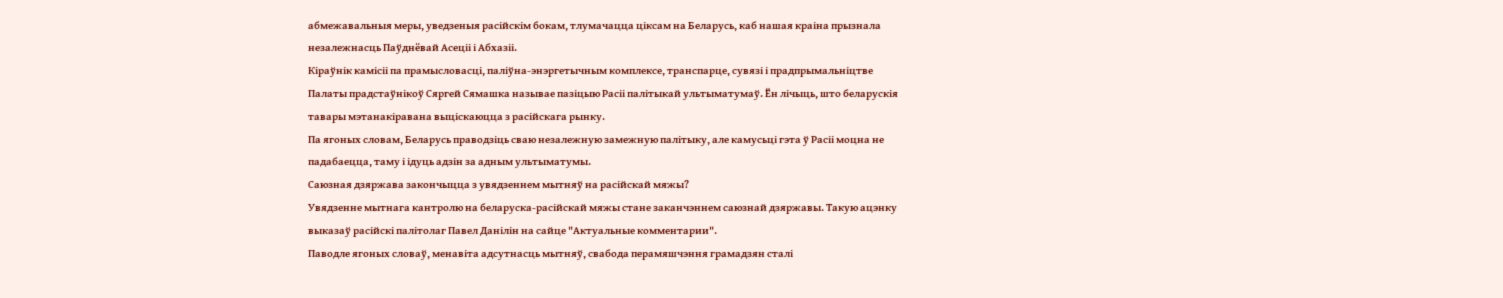абмежавальныя меры, уведзеныя расійскім бокам, тлумачацца ціксам на Беларусь, каб нашая краіна прызнала незалежнасць Паўднёвай Асеціі і Абхазіі.
Кіраўнік камісіі па прамысловасці, паліўна-энэргетычным комплексе, транспарце, сувязі і прадпрымальніцтве Палаты прадстаўнікоў Сяргей Сямашка называе пазіцыю Расіі палітыкай ультыматумаў. Ён лічыць, што беларускія тавары мэтанакіравана выціскаюцца з расійскага рынку.
Па ягоных словам, Беларусь праводзіць сваю незалежную замежную палітыку, але камусьці гэта ў Расіі моцна не падабаецца, таму і ідуць адзін за адным ультыматумы.
Саюзная дзяржава закончыцца з увядзеннем мытняў на расійскай мяжы?
Увядзенне мытнага кантролю на беларуска-расійскай мяжы стане заканчэннем саюзнай дзяржавы. Такую ацэнку выказаў расійскі палітолаг Павел Данілін на сайце "Актуальные комментарии".
Паводле ягоных словаў, менавіта адсутнасць мытняў, свабода перамяшчэння грамадзян сталі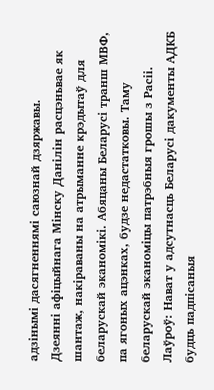адзінымі дасягненнямі саюзнай дзяржавы.
Дзеянні афіцыйнага Мінску Данілін расцэньвае як шантаж, накіраваны на атрыманне крэдытаў для беларускай эканомікі. Абяцаны Беларусі транш МВФ, па ягоных ацэнках, будзе недастатковы. Таму беларускай эканоміцы патрэбныя грошы з Расіі.
Лаўроў: Нават у адсутнасць Беларусі дакументы АДКБ будць падпісаныя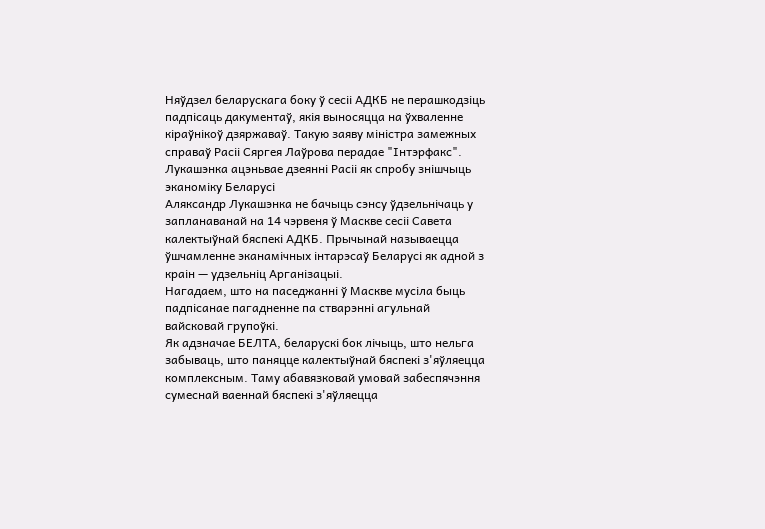Няўдзел беларускага боку ў сесіі АДКБ не перашкодзіць падпісаць дакументаў, якія выносяцца на ўхваленне кіраўнікоў дзяржаваў. Такую заяву міністра замежных справаў Расіі Сяргея Лаўрова перадае "Інтэрфакс".
Лукашэнка ацэньвае дзеянні Расіі як спробу знішчыць эканоміку Беларусі
Аляксандр Лукашэнка не бачыць сэнсу ўдзельнічаць у запланаванай на 14 чэрвеня ў Маскве сесіі Савета калектыўнай бяспекі АДКБ. Прычынай называецца ўшчамленне эканамічных інтарэсаў Беларусі як адной з краін — удзельніц Арганізацыі.
Нагадаем, што на паседжанні ў Маскве мусіла быць падпісанае пагадненне па стварэнні агульнай вайсковай групоўкі.
Як адзначае БЕЛТА, беларускі бок лічыць, што нельга забываць, што паняцце калектыўнай бяспекі з'яўляецца комплексным. Таму абавязковай умовай забеспячэння сумеснай ваеннай бяспекі з'яўляецца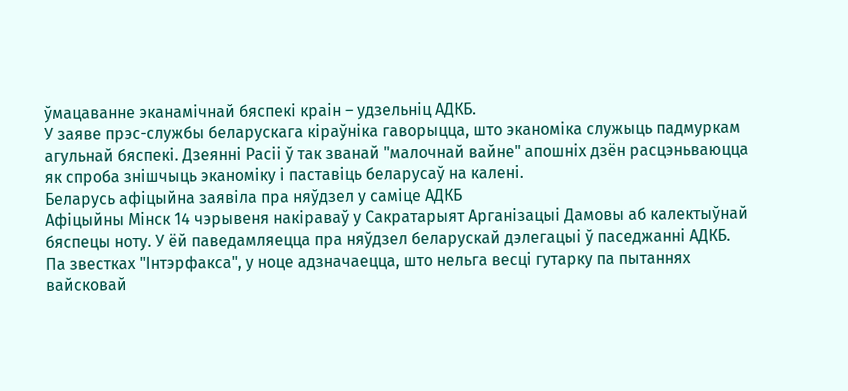ўмацаванне эканамічнай бяспекі краін – удзельніц АДКБ.
У заяве прэс-службы беларускага кіраўніка гаворыцца, што эканоміка служыць падмуркам агульнай бяспекі. Дзеянні Расіі ў так званай "малочнай вайне" апошніх дзён расцэньваюцца як спроба знішчыць эканоміку і паставіць беларусаў на калені.
Беларусь афіцыйна заявіла пра няўдзел у саміце АДКБ
Афіцыйны Мінск 14 чэрывеня накіраваў у Сакратарыят Арганізацыі Дамовы аб калектыўнай бяспецы ноту. У ёй паведамляецца пра няўдзел беларускай дэлегацыі ў паседжанні АДКБ.
Па звестках "Інтэрфакса", у ноце адзначаецца, што нельга весці гутарку па пытаннях вайсковай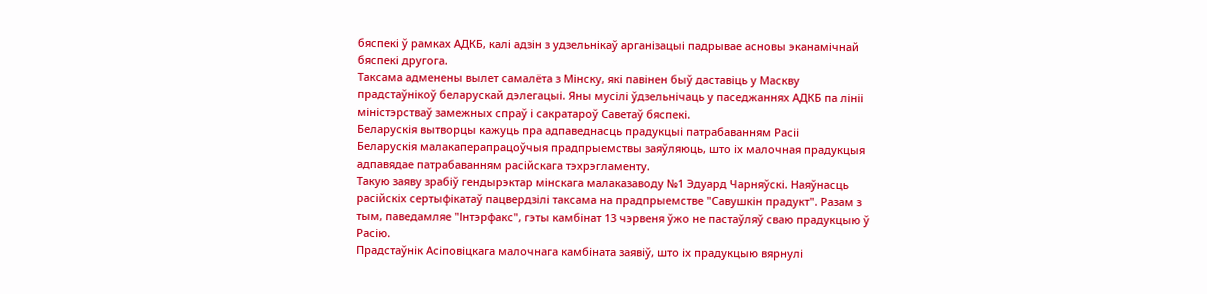бяспекі ў рамках АДКБ, калі адзін з удзельнікаў арганізацыі падрывае асновы эканамічнай бяспекі другога.
Таксама адменены вылет самалёта з Мінску, які павінен быў даставіць у Маскву прадстаўнікоў беларускай дэлегацыі. Яны мусілі ўдзельнічаць у паседжаннях АДКБ па лініі міністэрстваў замежных спраў і сакратароў Саветаў бяспекі.
Беларускія вытворцы кажуць пра адпаведнасць прадукцыі патрабаванням Расіі
Беларускія малакаперапрацоўчыя прадпрыемствы заяўляюць, што іх малочная прадукцыя адпавядае патрабаванням расійскага тэхрэгламенту.
Такую заяву зрабіў гендырэктар мінскага малаказаводу №1 Эдуард Чарняўскі. Наяўнасць расійскіх сертыфікатаў пацвердзілі таксама на прадпрыемстве "Савушкін прадукт". Разам з тым, паведамляе "Інтэрфакс", гэты камбінат 13 чэрвеня ўжо не пастаўляў сваю прадукцыю ў Расію.
Прадстаўнік Асіповіцкага малочнага камбіната заявіў, што іх прадукцыю вярнулі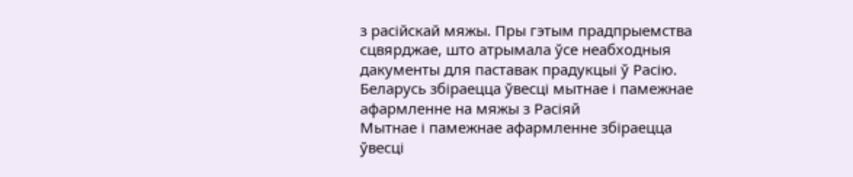з расійскай мяжы. Пры гэтым прадпрыемства сцвярджае, што атрымала ўсе неабходныя дакументы для паставак прадукцыі ў Расію.
Беларусь збіраецца ўвесці мытнае і памежнае афармленне на мяжы з Расіяй
Мытнае і памежнае афармленне збіраецца ўвесці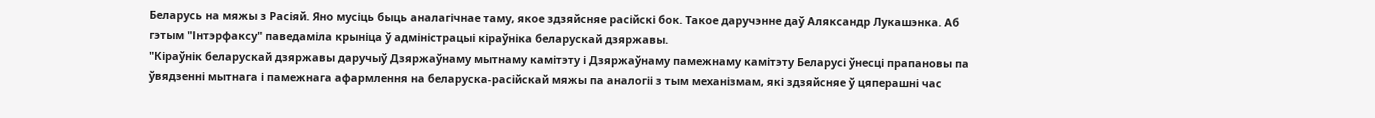Беларусь на мяжы з Расіяй. Яно мусіць быць аналагічнае таму, якое здзяйсняе расійскі бок. Такое даручэнне даў Аляксандр Лукашэнка. Аб гэтым "Інтэрфаксу" паведаміла крыніца ў адміністрацыі кіраўніка беларускай дзяржавы.
"Кіраўнік беларускай дзяржавы даручыў Дзяржаўнаму мытнаму камітэту і Дзяржаўнаму памежнаму камітэту Беларусі ўнесці прапановы па ўвядзенні мытнага і памежнага афармлення на беларуска-расійскай мяжы па аналогіі з тым механізмам, які здзяйсняе ў цяперашні час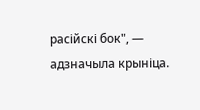расійскі бок", — адзначыла крыніца.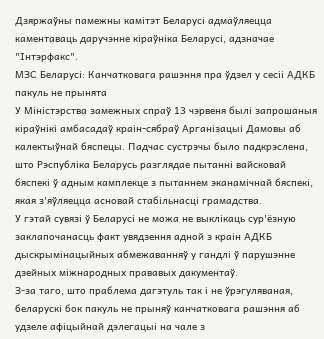Дзяржаўны памежны камітэт Беларусі адмаўляецца каментаваць даручэнне кіраўніка Беларусі, адзначае "Інтэрфакс".
МЗС Беларусі: Канчатковага рашэння пра ўдзел у сесіі АДКБ пакуль не прынята
У Міністэрства замежных спраў 13 чэрвеня былі запрошаныя кіраўнікі амбасадаў краін-сябраў Арганізацыі Дамовы аб калектыўнай бяспецы. Падчас сустрэчы было падкрэслена, што Рэспубліка Беларусь разглядае пытанні вайсковай бяспекі ў адным камплекце з пытаннем эканамічнай бяспекі, якая з'яўляецца асновай стабільнасці грамадства.
У гэтай сувязі ў Беларусі не можа не выклікаць сур'ёзную заклапочанасць факт увядзення адной з краін АДКБ дыскрымінацыйных абмежаванняў у гандлі ў парушэнне дзейных міжнародных прававых дакументаў.
З-за таго, што праблема дагэтуль так і не ўрэгуляваная, беларускі бок пакуль не прыняў канчатковага рашэння аб удзеле афіцыйнай дэлегацыі на чале з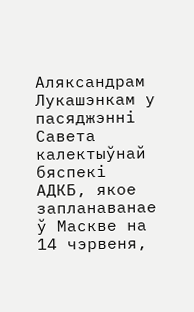Аляксандрам Лукашэнкам у пасяджэнні Савета калектыўнай бяспекі АДКБ, якое запланаванае ў Маскве на 14 чэрвеня,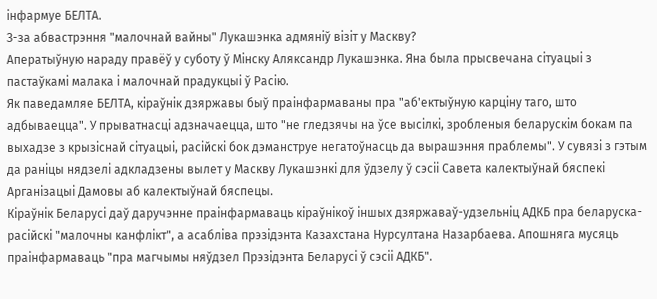інфармуе БЕЛТА.
З-за абвастрэння "малочнай вайны" Лукашэнка адмяніў візіт у Маскву?
Аператыўную нараду правёў у суботу ў Мінску Аляксандр Лукашэнка. Яна была прысвечана сітуацыі з пастаўкамі малака і малочнай прадукцыі ў Расію.
Як паведамляе БЕЛТА, кіраўнік дзяржавы быў праінфармаваны пра "аб'ектыўную карціну таго, што адбываецца". У прыватнасці адзначаецца, што "не гледзячы на ўсе высілкі, зробленыя беларускім бокам па выхадзе з крызіснай сітуацыі, расійскі бок дэманструе негатоўнасць да вырашэння праблемы". У сувязі з гэтым да раніцы нядзелі адкладзены вылет у Маскву Лукашэнкі для ўдзелу ў сэсіі Савета калектыўнай бяспекі Арганізацыі Дамовы аб калектыўнай бяспецы.
Кіраўнік Беларусі даў даручэнне праінфармаваць кіраўнікоў іншых дзяржаваў-удзельніц АДКБ пра беларуска-расійскі "малочны канфлікт", а асабліва прэзідэнта Казахстана Нурсултана Назарбаева. Апошняга мусяць праінфармаваць "пра магчымы няўдзел Прэзідэнта Беларусі ў сэсіі АДКБ".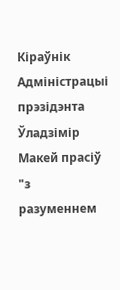Кіраўнік Адміністрацыі прэзідэнта Ўладзімір Макей прасіў "з разуменнем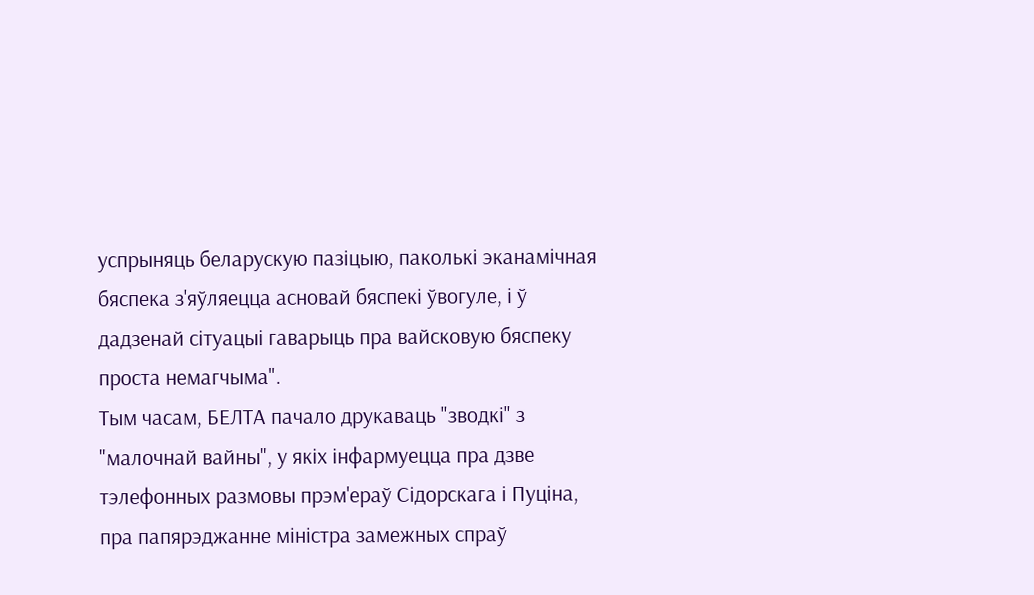успрыняць беларускую пазіцыю, паколькі эканамічная бяспека з'яўляецца асновай бяспекі ўвогуле, і ў дадзенай сітуацыі гаварыць пра вайсковую бяспеку проста немагчыма".
Тым часам, БЕЛТА пачало друкаваць "зводкі" з "малочнай вайны", у якіх інфармуецца пра дзве тэлефонных размовы прэм'ераў Сідорскага і Пуціна, пра папярэджанне міністра замежных спраў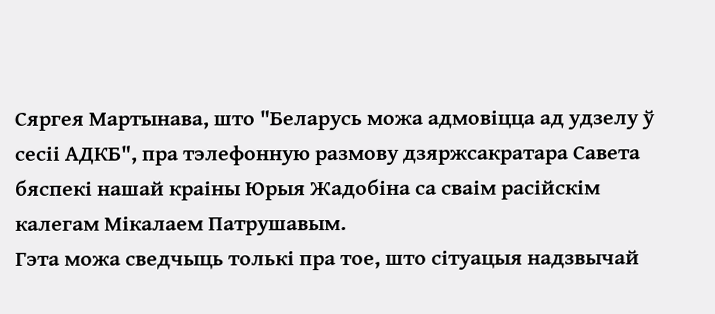Сяргея Мартынава, што "Беларусь можа адмовіцца ад удзелу ў сесіі АДКБ", пра тэлефонную размову дзяржсакратара Савета бяспекі нашай краіны Юрыя Жадобіна са сваім расійскім калегам Мікалаем Патрушавым.
Гэта можа сведчыць толькі пра тое, што сітуацыя надзвычай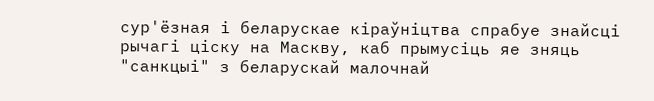сур'ёзная і беларускае кіраўніцтва спрабуе знайсці рычагі ціску на Маскву, каб прымусіць яе зняць "санкцыі" з беларускай малочнай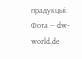прадукцыі.
Фота — dw-world.de